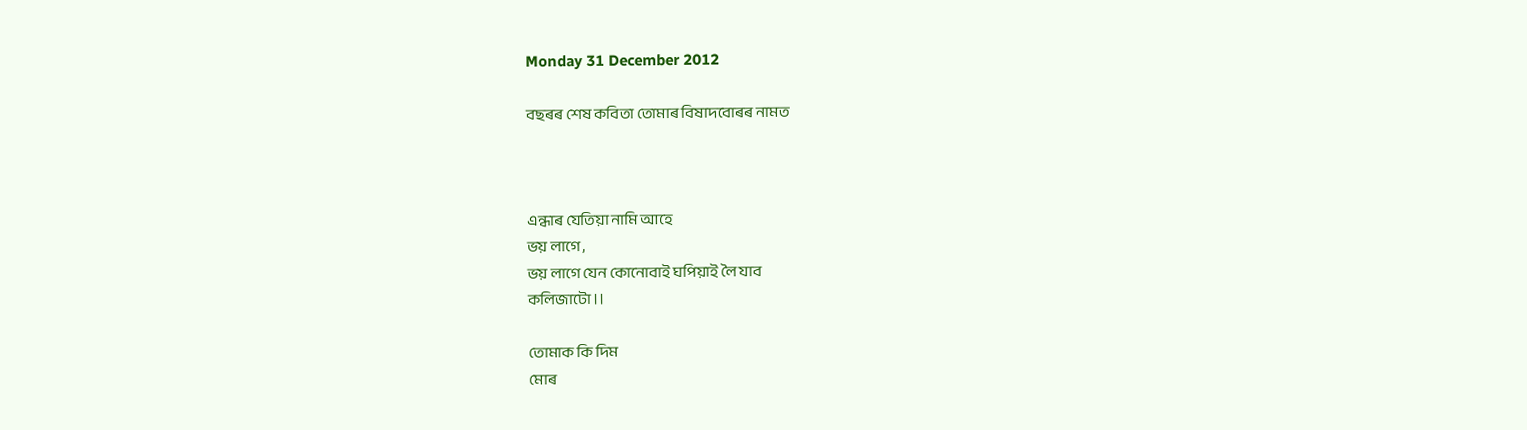Monday 31 December 2012

বছৰৰ শেষ কবিতা তোমাৰ বিষাদবোৰৰ নামত



এন্ধাৰ যেতিয়া নামি আহে
ভয় লাগে ,
ভয় লাগে যেন কোনোবাই ঘপিয়াই লৈ যাব
কলিজাটো ।।

তোমাক কি দিম
মোৰ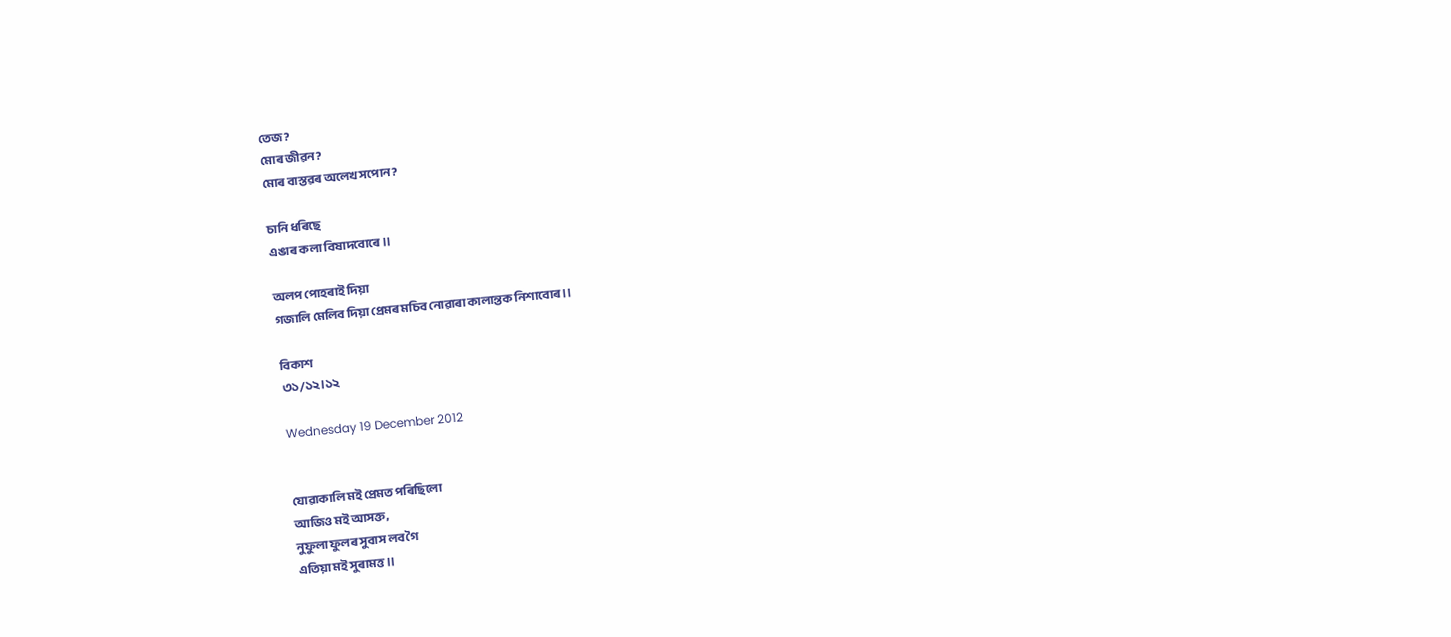তেজ ?
মোৰ জীৱন?
মোৰ বাস্তৱৰ অলেখ সপোন ?

চানি ধৰিছে
এঙাৰ কলা বিষাদবোৰে ।।

অলপ পোহৰাই দিয়া
গজালি মেলিব দিয়া প্ৰেমৰ মচিব নোৱাৰা কালান্তক নিশাবোৰ ।।

বিকাশ
৩১/১২।১২

Wednesday 19 December 2012


যোৱাকালি মই প্ৰেমত পৰিছিলো
আজিও মই আসক্ত,
নুফুলা ফুলৰ সুবাস লব গৈ
এতিয়া মই সুৰামত্ত ।।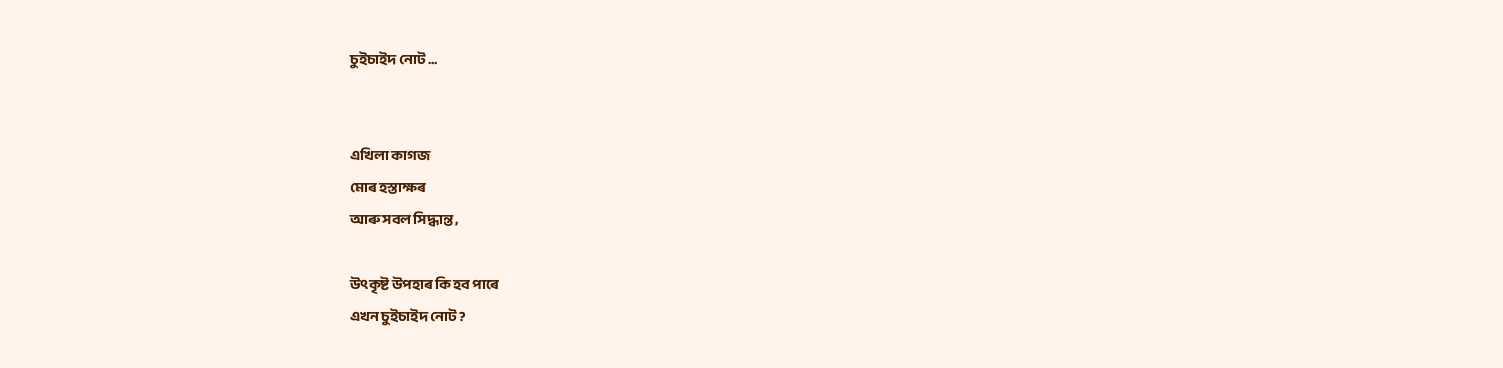চুইচাইদ নোট ...


এখিলা কাগজ
মোৰ হস্তাক্ষৰ
আৰু সবল সিদ্ধান্ত ,

উৎকৃষ্ট উপহাৰ কি হব পাৰে
এখন চুইচাইদ নোট ?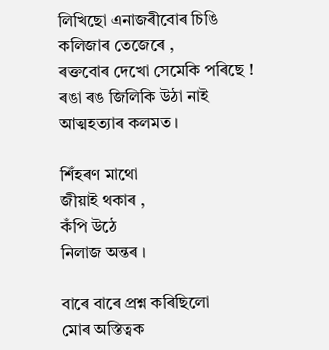লিখিছো এনাজৰীবোৰ চিঙি
কলিজাৰ তেজেৰে ,
ৰক্তবোৰ দেখো সেমেকি পৰিছে !
ৰঙা ৰঙ জিলিকি উঠা নাই
আত্মহত্যাৰ কলমত ।

শিঁহৰণ মাথো
জীয়াই থকাৰ ,
কঁপি উঠে
নিলাজ অন্তৰ ।

বাৰে বাৰে প্ৰশ্ন কৰিছিলো
মোৰ অস্তিত্বক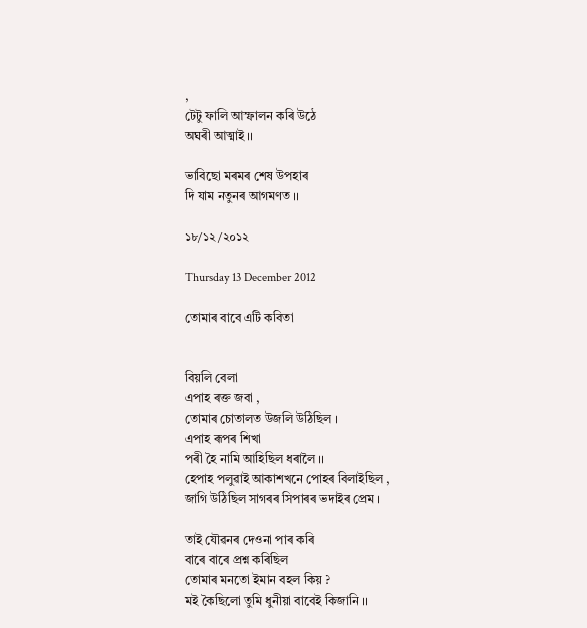,
টেটু ফালি আস্ফালন কৰি উঠে
অঘৰী আত্মাই ।।

ভাবিছো মৰমৰ শেষ উপহাৰ
দি যাম নতুনৰ আগমণত ।।

১৮/১২/২০১২

Thursday 13 December 2012

তোমাৰ বাবে এটি কবিতা


বিয়লি বেলা
এপাহ ৰক্ত জবা ,
তোমাৰ চোতালত উজলি উঠিছিল ।
এপাহ ৰূপৰ শিখা
পৰী হৈ নামি আহিছিল ধৰালৈ ।।
হেপাহ পলুৱাই আকাশখনে পোহৰ বিলাইছিল ,
জাগি উঠিছিল সাগৰৰ সিপাৰৰ ভদাইৰ প্ৰেম ।

তাই যৌৱনৰ দেওনা পাৰ কৰি
বাৰে বাৰে প্ৰশ্ন কৰিছিল
তোমাৰ মনতো ইমান বহল কিয় ?
মই কৈছিলো তুমি ধুনীয়া বাবেই কিজানি ।।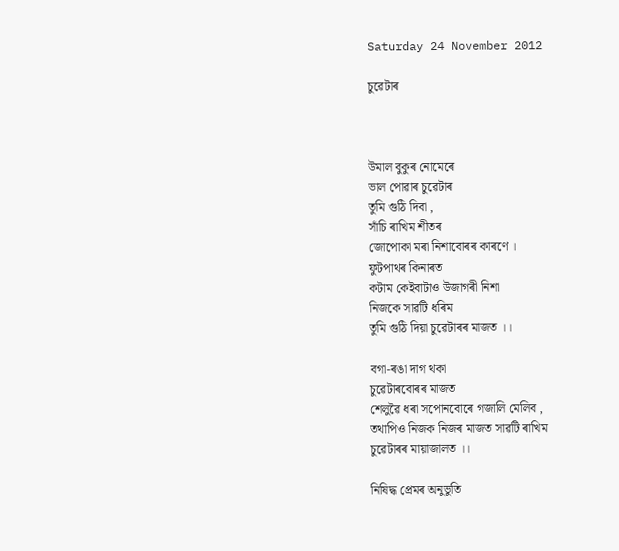Saturday 24 November 2012

চুৱেটাৰ



উমাল বুকুৰ নোমেৰে
ভাল পোৱাৰ চুৱেটাৰ
তুমি গুঠি দিবা ,
সাঁচি ৰাখিম শীতৰ
জোপোকা মৰা নিশাবোৰৰ কাৰণে ।
ফুটপাথৰ কিনাৰত
কটাম কেইবাটাও উজাগৰী নিশা
নিজকে সাৱটি ধৰিম
তুমি গুঠি দিয়া চুৱেটাৰৰ মাজত ।।

বগা-ৰঙা দাগ থকা
চুৱেটাৰবোৰৰ মাজত
শেলুৱৈ ধৰা সপোনবোৰে গজালি মেলিব ,
তথাপিও নিজক নিজৰ মাজত সাৱটি ৰাখিম
চুৱেটাৰৰ মায়াজালত ।।

নিষিদ্ধ প্ৰেমৰ অনুভুতি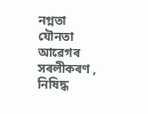নগ্নতা
যৌনতা
আৱেগৰ সৰলীকৰণ ,
নিষিদ্ধ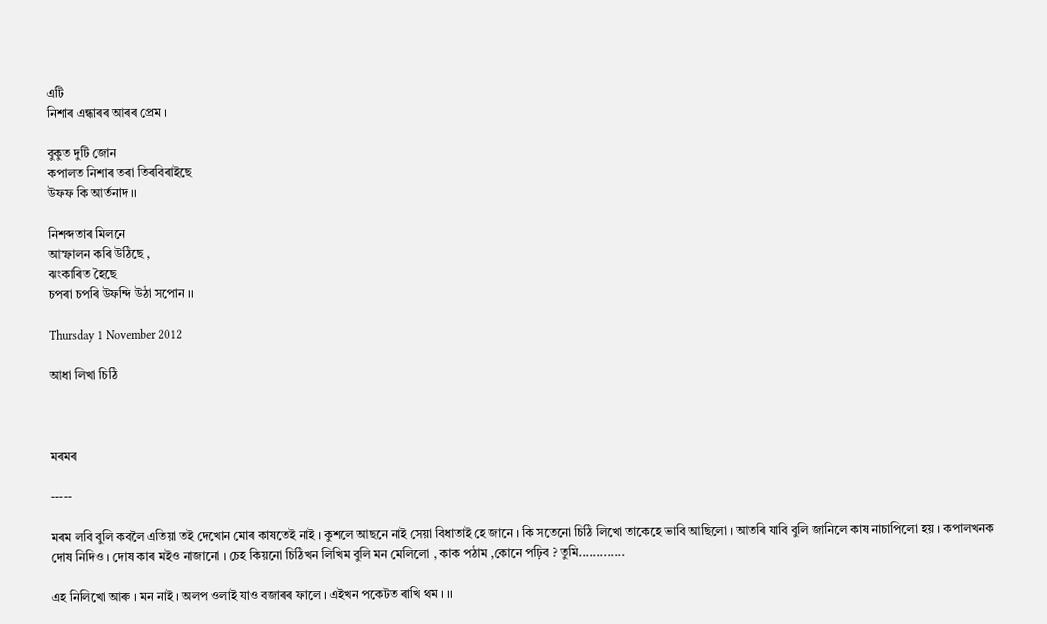এটি
নিশাৰ এন্ধাৰৰ আৰৰ প্ৰেম ।

বুকুত দুটি জোন
কপালত নিশাৰ তৰা তিৰবিৰাইছে
উফফ কি আৰ্তনাদ ।।

নিশব্দতাৰ মিলনে
আস্ফালন কৰি উঠিছে ,
ঝংকাৰিত হৈছে
চপৰা চপৰি উফন্দি উঠা সপোন ।।

Thursday 1 November 2012

আধা লিখা চিঠি



মৰমৰ

-----

মৰম লবি বুলি কবলৈ এতিয়া তই দেখোন মোৰ কাষতেই নাই । কুশলে আছনে নাই সেয়া বিধাতাই হে জানে । কি সতেনো চিঠি লিখো তাকেহে ভাবি আছিলো । আতৰি যাবি বুলি জানিলে কাষ নাচাপিলো হয় । কপালখনক দোষ নিদিও । দোষ কাৰ মইও নাজানো । চেহ কিয়নো চিঠিখন লিখিম বুলি মন মেলিলো , কাক পঠাম ,কোনে পঢ়িব ? তুমি.............

এহ নিলিখো আৰু । মন নাই । অলপ ওলাই যাও বজাৰৰ ফালে । এইখন পকেটত ৰাখি থম । ।।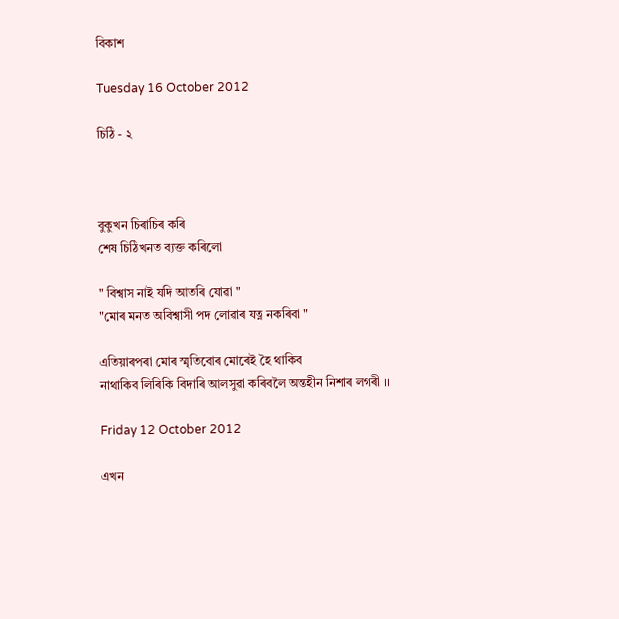বিকাশ

Tuesday 16 October 2012

চিঠি - ২



বুকুখন চিৰাচিৰ কৰি
শেষ চিঠিখনত ব্যক্ত কৰিলো

" বিশ্বাস নাই যদি আতৰি যোৱা "
"মোৰ মনত অবিশ্বাসী পদ লোৱাৰ যত্ন নকৰিবা "

এতিয়াৰপৰা মোৰ স্মৃতিবোৰ মোৰেই হৈ থাকিব
নাথাকিব লিৰিকি বিদাৰি আলসুৱা কৰিবলৈ অন্তহীন নিশাৰ লগৰী ।।

Friday 12 October 2012

এখন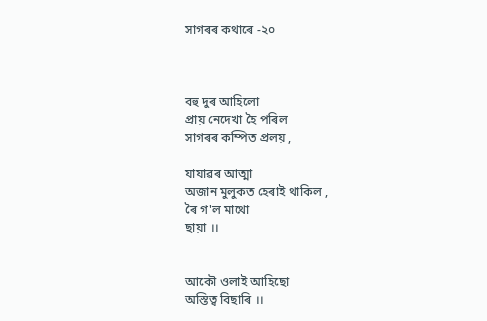সাগৰৰ কথাৰে -২০



বহু দুৰ আহিলো
প্রায় নেদেখা হৈ পৰিল
সাগৰৰ কম্পিত প্রলয় ,

যাযাৱৰ আত্মা
অজান মুলুকত হেৰাই থাকিল ,
ৰৈ গ'ল মাথো
ছায়া ।।


আকৌ ওলাই আহিছো
অস্তিত্ব বিছাৰি ।।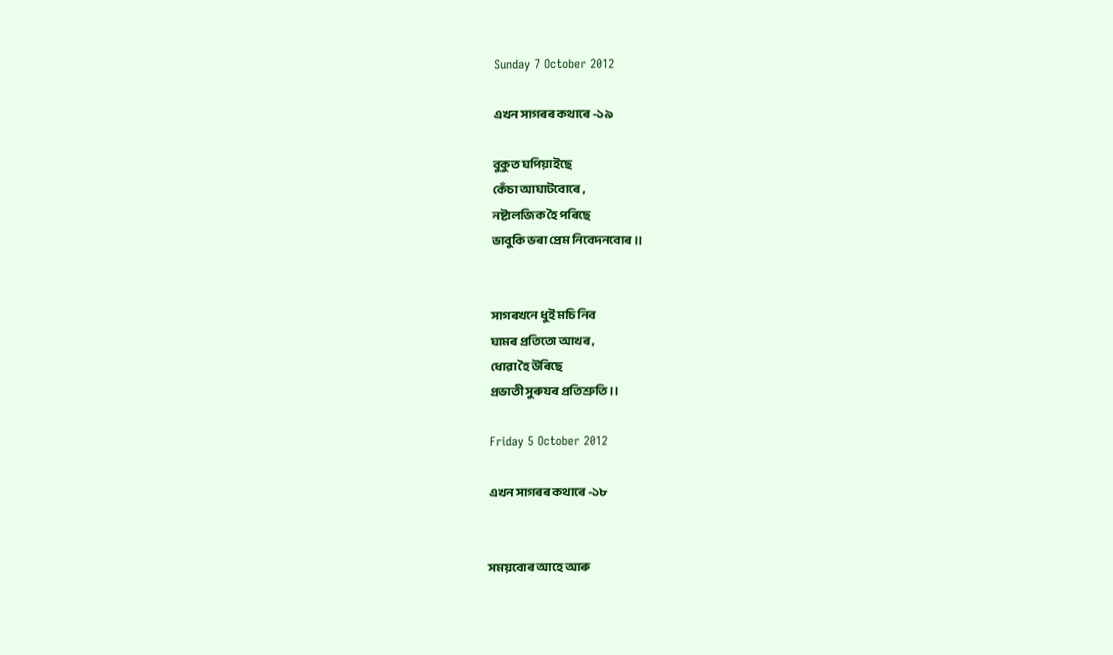Sunday 7 October 2012

এখন সাগৰৰ কথাৰে -১৯

বুকুত ঘপিয়াইছে
কেঁচা আঘাটবোৰে ,
নষ্টালজিক হৈ পৰিছে
ভাবুকি ভৰা প্রেম নিবেদনবোৰ ।।


সাগৰখনে ধুই মচি নিব
ঘামৰ প্রতিতো আখৰ ,
ধোৱা হৈ উৰিছে
প্রভাতী সুৰুযৰ প্রতিশ্রুতি ।।

Friday 5 October 2012

এখন সাগৰৰ কথাৰে -১৮


সময়বোৰ আহে আৰু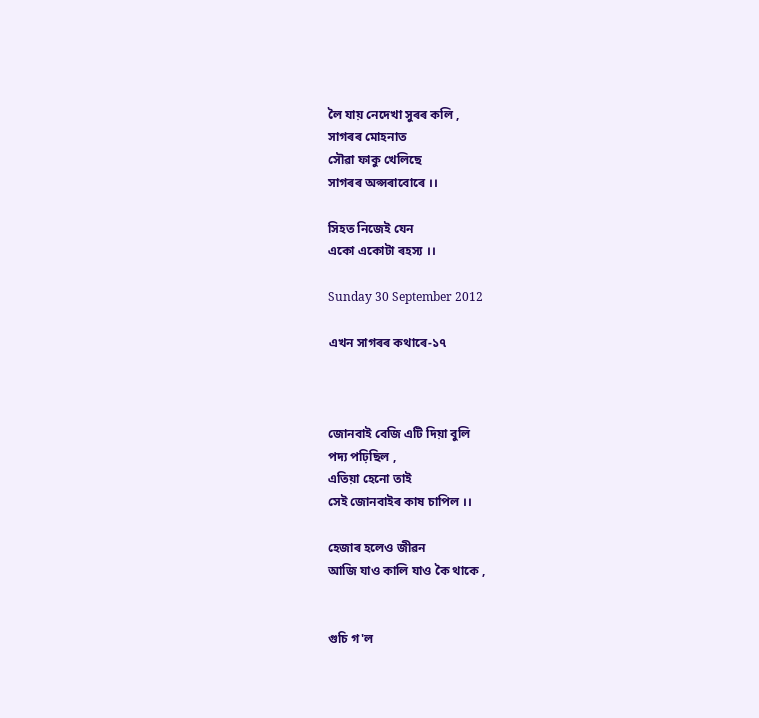লৈ যায় নেদেখা সুৰৰ কলি ,
সাগৰৰ মোহনাত
সৌৱা ফাকু খেলিছে
সাগৰৰ অপ্সৰাবোৰে ।।

সিহত নিজেই যেন
একো একোটা ৰহস্য ।।

Sunday 30 September 2012

এখন সাগৰৰ কথাৰে-১৭



জোনবাই বেজি এটি দিয়া বুলি
পদ্য পঢ়িছিল ,
এতিয়া হেনো তাই
সেই জোনবাইৰ কাষ চাপিল ।।

হেজাৰ হলেও জীৱন
আজি যাও কালি যাও কৈ থাকে ,


গুচি গ'ল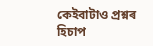কেইবাটাও প্রশ্নৰ
হিচাপ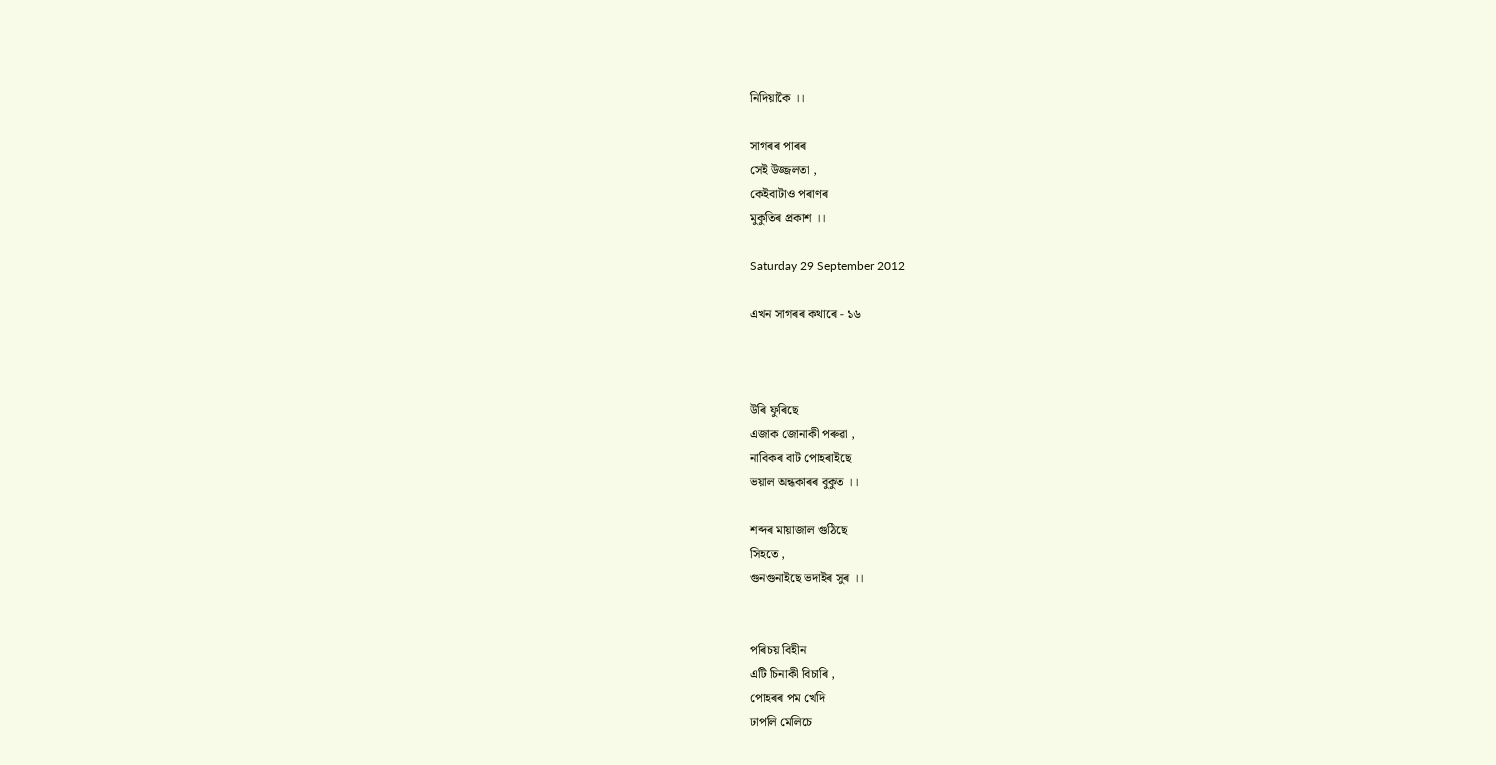নিদিয়াকৈ ।।

সাগৰৰ পাৰৰ
সেই উজ্জলতা ,
কেইবাটাও পৰাণৰ
মুকুতিৰ প্রকাশ ।।

Saturday 29 September 2012

এখন সাগৰৰ কথাৰে - ১৬



উৰি ফুৰিছে
এজাক জোনাকী পৰুৱা ,
নাবিকৰ বাট পোহৰাইছে
ভয়াল অন্ধকাৰৰ বুকুত ।।

শব্দৰ মায়াজাল গুঠিছে
সিহতে ,
গুনগুনাইছে ভদাইৰ সুৰ ।।


পৰিচয় বিহীন
এটি চিনাকী বিচাৰি ,
পোহৰৰ পম খেদি
ঢাপলি মেলিচে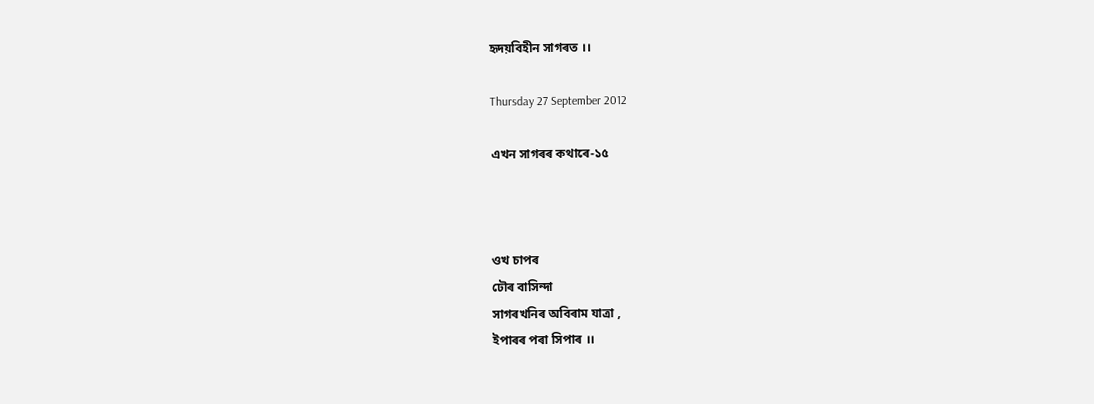হৃদয়বিহীন সাগৰত ।।

Thursday 27 September 2012

এখন সাগৰৰ কথাৰে-১৫



ওখ চাপৰ
ঢৌৰ বাসিন্দা
সাগৰখনিৰ অবিৰাম যাত্রা ,
ইপাৰৰ পৰা সিপাৰ ।।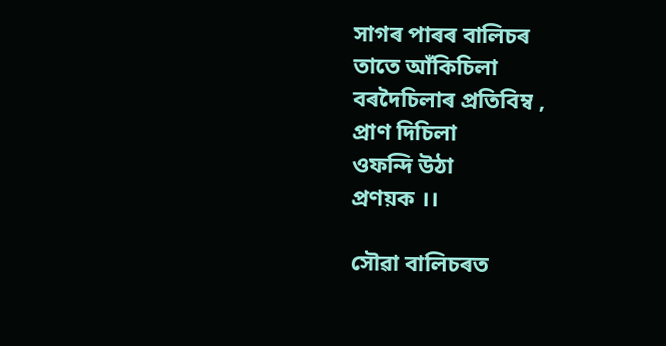সাগৰ পাৰৰ বালিচৰ
তাতে আঁকিচিলা
বৰদৈচিলাৰ প্রতিবিম্ব ,
প্রাণ দিচিলা
ওফন্দি উঠা
প্রণয়ক ।।

সৌৱা বালিচৰত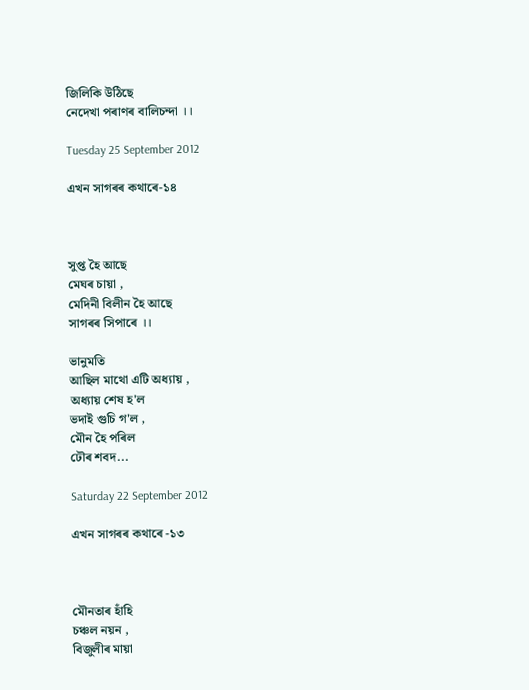জিলিকি উঠিছে
নেদেখা পৰাণৰ বালিচন্দা ।।

Tuesday 25 September 2012

এখন সাগৰৰ কথাৰে-১৪



সুপ্ত হৈ আছে
মেঘৰ চায়া ,
মেদিনী বিলীন হৈ আছে
সাগৰৰ সিপাৰে ।।

ভানুমতি
আছিল মাথো এটি অধ্যায় ,
অধ্যায় শেষ হ'ল
ভদাই গুচি গ'ল ,
মৌন হৈ পৰিল
ঢৌৰ শবদ...

Saturday 22 September 2012

এখন সাগৰৰ কথাৰে -১৩



মৌনতাৰ হাঁহি
চঞ্চল নয়ন ,
বিজুলীৰ মায়া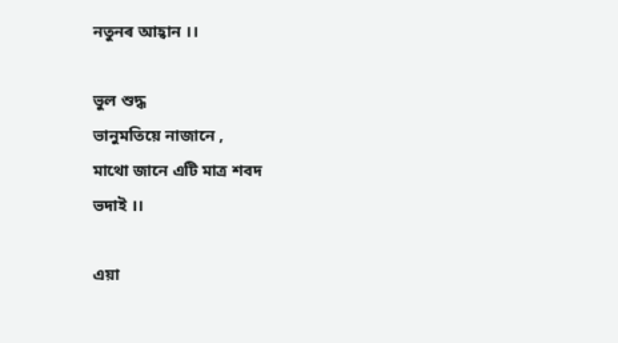নতুনৰ আহ্বান ।।

ভুল শুদ্ধ
ভানুমতিয়ে নাজানে ,
মাথো জানে এটি মাত্র শবদ
ভদাই ।।

এয়া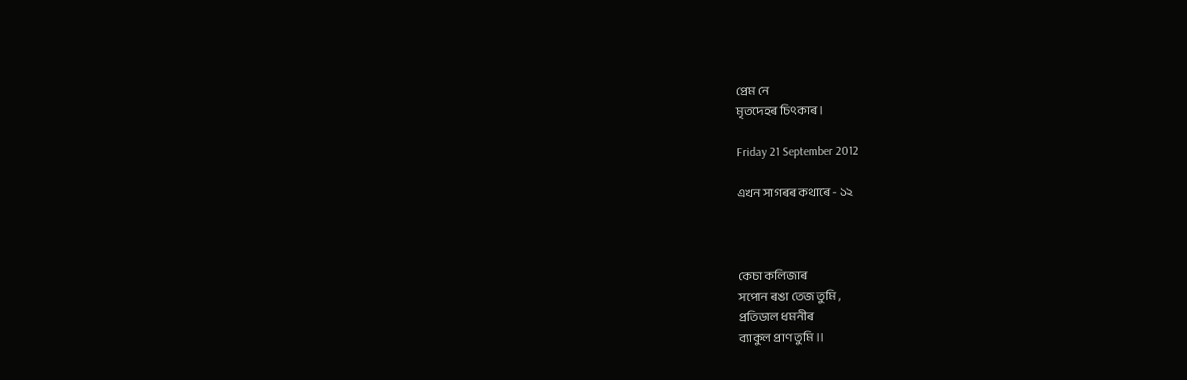প্রেম নে
মৃতদেহৰ চিৎকাৰ ।

Friday 21 September 2012

এখন সাগৰৰ কথাৰে - ১২



কেচা কলিজাৰ
সপোন ৰঙা তেজ তুমি ,
প্রতিডাল ধমনীৰ
ব্যাকুল প্রাণ তুমি ।।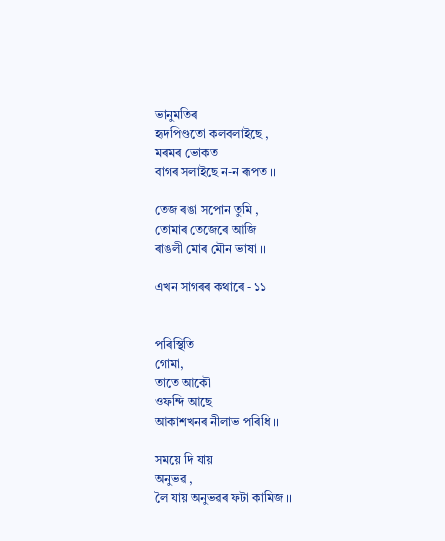ভানুমতিৰ
হৃদপিণ্ডতো কলবলাইছে ,
মৰমৰ ভোকত
বাগৰ সলাইছে ন-ন ৰূপত ।।

তেজ ৰঙা সপোন তুমি ,
তোমাৰ তেজেৰে আজি
ৰাঙলী মোৰ মৌন ভাষা ।।

এখন সাগৰৰ কথাৰে - ১১


পৰিস্থিতি
গোমা,
তাতে আকৌ
ওফন্দি আছে
আকাশখনৰ নীলাভ পৰিধি ।।

সময়ে দি যায়
অনুভৱ ,
লৈ যায় অনুভৱৰ ফটা কামিজ ।।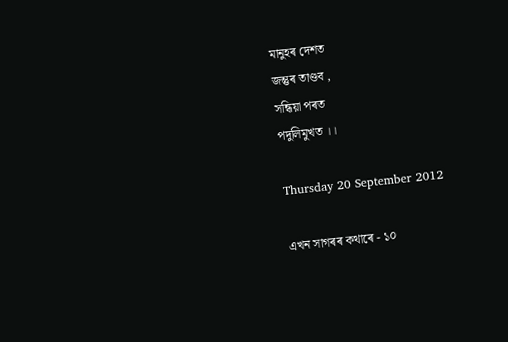মানুহৰ দেশত
জন্তুৰ তাণ্ডব ,
সন্ধিয়া পৰত
পদুলিমুখত ।।

Thursday 20 September 2012

এখন সাগৰৰ কথাৰে - ১০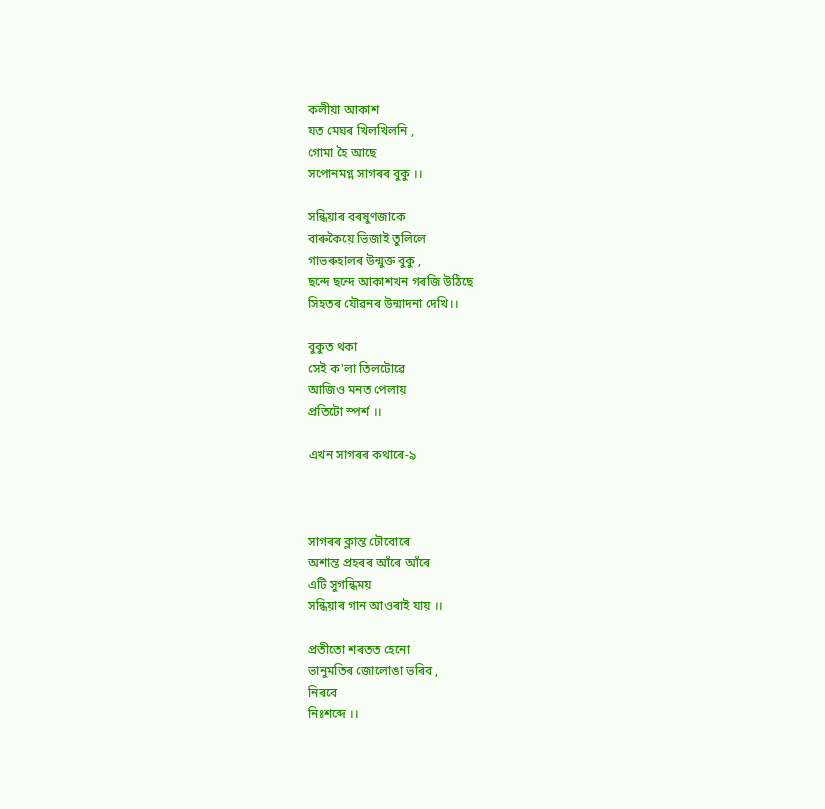কলীয়া আকাশ
যত মেঘৰ খিলখিলনি ,
গোমা হৈ আছে
সপোনমগ্ন সাগৰৰ বুকু ।।

সন্ধিয়াৰ বৰষুণজাকে
বাৰুকৈয়ে ভিজাই তুলিলে
গাভৰুহালৰ উন্মুক্ত বুকু ,
ছন্দে ছন্দে আকাশখন গৰজি উঠিছে
সিহতৰ যৌৱনৰ উন্মাদনা দেখি।।

বুকুত থকা
সেই ক'লা তিলটোৱে
আজিও মনত পেলায়
প্রতিটো স্পর্শ ।।

এখন সাগৰৰ কথাৰে-৯



সাগৰৰ ক্লান্ত ঢৌবোৰে
অশান্ত প্রহৰৰ আঁৰে আঁৰে
এটি সুগন্ধিময়
সন্ধিয়াৰ গান আওৰাই যায় ।।

প্রতীতো শৰতত হেনো
ভানুমতিৰ জোলোঙা ভৰিব ,
নিৰবে
নিঃশব্দে ।।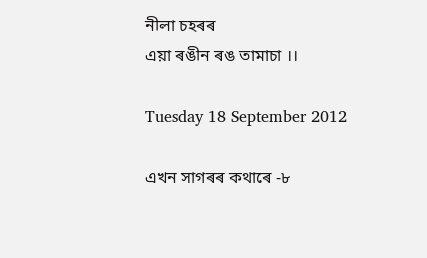নীলা চহৰৰ
এয়া ৰঙীন ৰঙ তামাচা ।।

Tuesday 18 September 2012

এখন সাগৰৰ কথাৰে -৮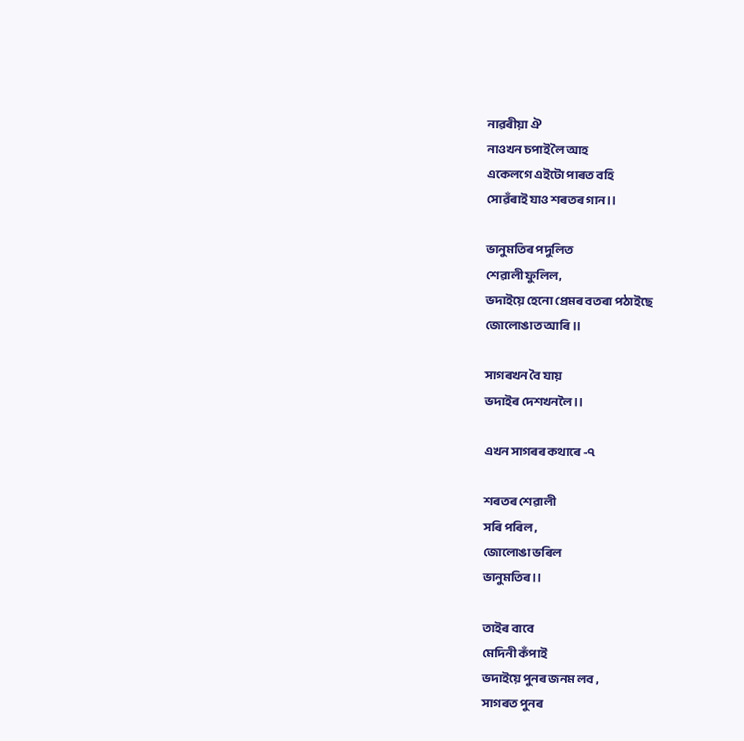নাৱৰীয়া ঐ
নাওখন চপাই লৈ আহ
একেলগে এইটো পাৰত বহি
সোৱঁৰাই যাও শৰতৰ গান ।।

ভানুমতিৰ পদুলিত
শেৱালী ফুলিল,
ভদাইয়ে হেনো প্রেমৰ বতৰা পঠাইছে
জোলোঙাত আৰি ।।

সাগৰখন বৈ যায়
ভদাইৰ দেশখনলৈ ।।

এখন সাগৰৰ কথাৰে -৭

শৰতৰ শেৱালী
সৰি পৰিল ,
জোলোঙা ভৰিল
ভানুমতিৰ ।।

তাইৰ বাবে
মেদিনী কঁপাই
ভদাইয়ে পুনৰ জনম লব ,
সাগৰত পুনৰ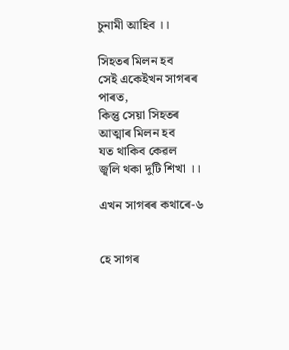চুনামী আহিব ।।

সিহতৰ মিলন হব
সেই একেইখন সাগৰৰ পাৰত,
কিন্তু সেয়া সিহতৰ
আত্মাৰ মিলন হব
যত থাকিব কেৱল
জ্বলি থকা দুটি শিখা ।।

এখন সাগৰৰ কথাৰে-৬


হে সাগৰ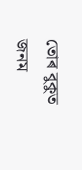তোৰ বুকুত জনম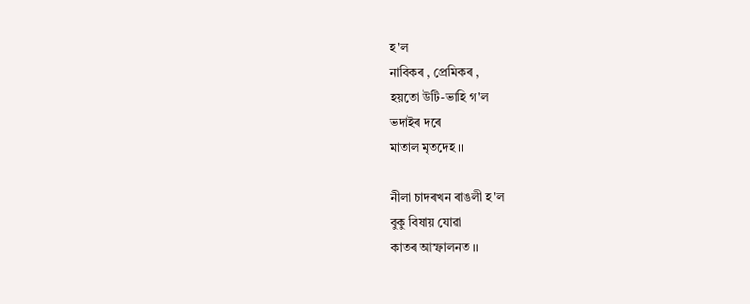হ'ল
নাবিকৰ , প্রেমিকৰ ,
হয়তো উটি-ভাহি গ'ল
ভদাইৰ দৰে
মাতাল মৃতদেহ ।।

নীলা চাদৰখন ৰাঙলী হ'ল
বুকু বিষায় যোৱা
কাতৰ আস্ফালনত ।।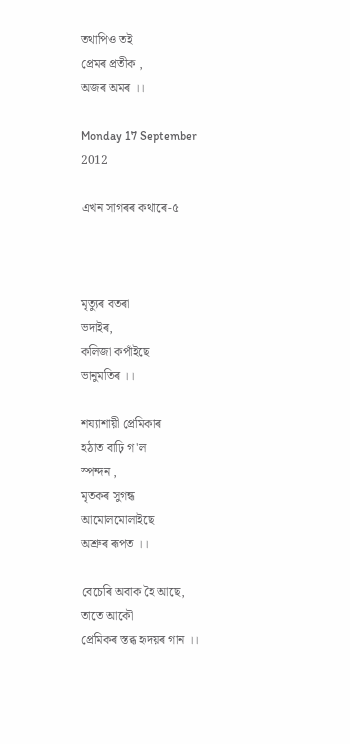তথাপিও তই
প্রেমৰ প্রতীক ,
অজৰ অমৰ ।।

Monday 17 September 2012

এখন সাগৰৰ কথাৰে-৫



মৃত্যুৰ বতৰা
ভদাইৰ,
কলিজা কপাঁইছে
ভানুমতিৰ ।।

শয্যাশায়ী প্রেমিকাৰ
হঠাত বাঢ়ি গ'ল
স্পন্দন ,
মৃতকৰ সুগন্ধ
আমোলমোলাইছে
অশ্রুৰ ৰূপত ।।

বেচেৰি অবাক হৈ আছে,
তাতে আকৌ
প্রেমিকৰ স্তব্ধ হৃদয়ৰ গান ।।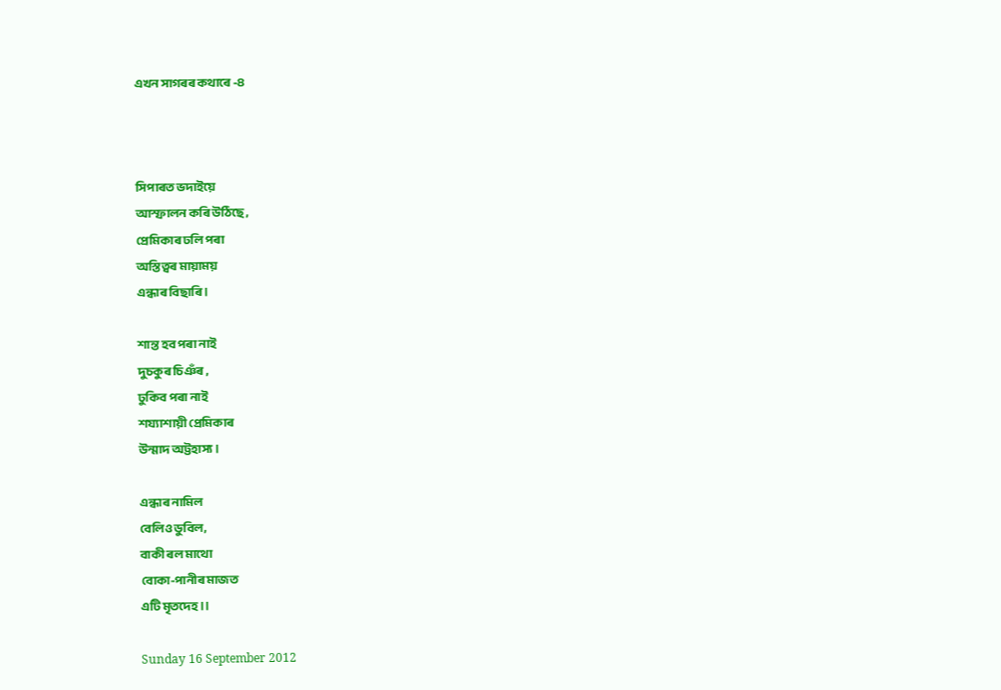এখন সাগৰৰ কথাৰে -৪



সিপাৰত ভদাইয়ে
আস্ফালন কৰি উঠিছে ,
প্রেমিকাৰ ঢলি পৰা
অস্তিত্বৰ মায়াময়
এন্ধাৰ বিছাৰি ।

শান্ত হব পৰা নাই
দুচকুৰ চিঞঁৰ ,
ঢুকিব পৰা নাই
শয্যাশায়ী প্রেমিকাৰ
উন্মাদ অট্টহাস্য ।

এন্ধাৰ নামিল
বেলিও ডুবিল,
বাকী ৰল মাথো
বোকা-পানীৰ মাজত
এটি মৃতদেহ ।।

Sunday 16 September 2012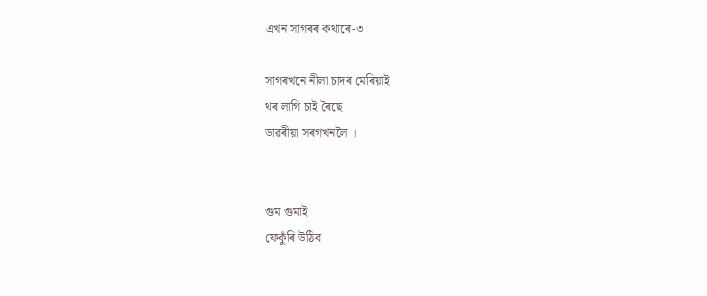এখন সাগৰৰ কথাৰে-৩

সাগৰখনে নীলা চাদৰ মেৰিয়াই
থৰ লাগি চাই ৰৈছে
ডাৱৰীয়া সৰগখনলৈ ।


গুম গুমাই
ফেকুঁৰি উঠিব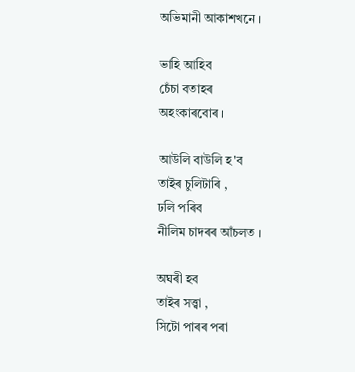অভিমানী আকাশখনে ।

ভাহি আহিব
চেঁচা বতাহৰ
অহংকাৰবোৰ ।

আউলি বাউলি হ'ব
তাইৰ চুলিটাৰি ,
ঢলি পৰিব
নীলিম চাদৰৰ আঁচলত ।

অঘৰী হব
তাইৰ সত্ত্বা ,
সিটো পাৰৰ পৰা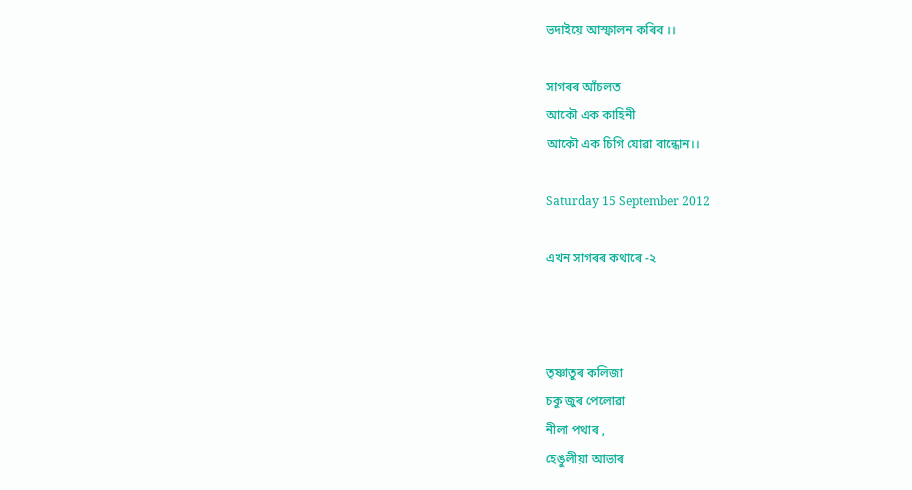ভদাইয়ে আস্ফালন কৰিব ।।

সাগৰৰ আঁচলত
আকৌ এক কাহিনী
আকৌ এক চিগি যোৱা বান্ধোন।।

Saturday 15 September 2012

এখন সাগৰৰ কথাৰে -২



তৃষ্ণাতুৰ কলিজা
চকু জুৰ পেলোৱা
নীলা পথাৰ ,
হেঙুলীয়া আভাৰ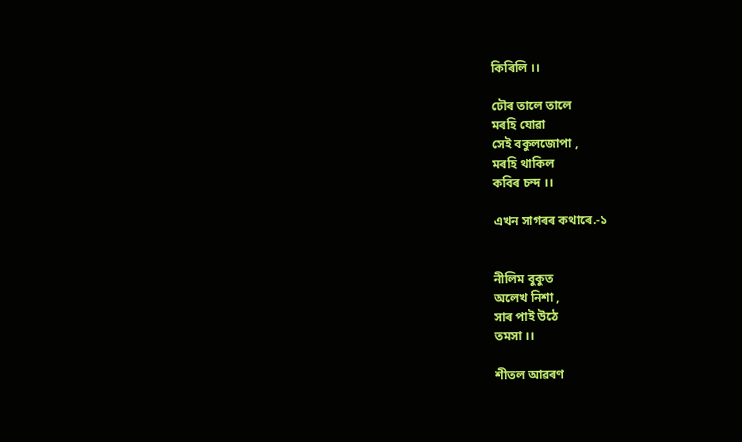কিৰিলি ।।

ঢৌৰ তালে তালে
মৰহি যোৱা
সেই বকুলজোপা ,
মৰহি থাকিল
কবিৰ চন্দ ।।

এখন সাগৰৰ কথাৰে.-১


নীলিম বুকুত
অলেখ নিশা ,
সাৰ পাই উঠে
তমসা ।।

শীতল আৱৰণ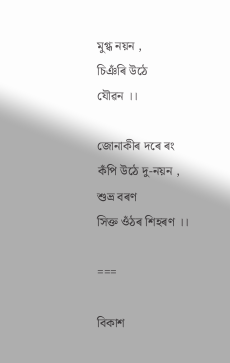মুগ্ধ নয়ন ,
চিঞঁৰি উঠে
যৌৱন ।।

জোনাকীৰ দৰে ৰং
কঁপি উঠে দু-নয়ন ,
শুভ্র বৰণ
সিক্ত ওঁঠৰ শিহৰণ ।।

===

বিকাশ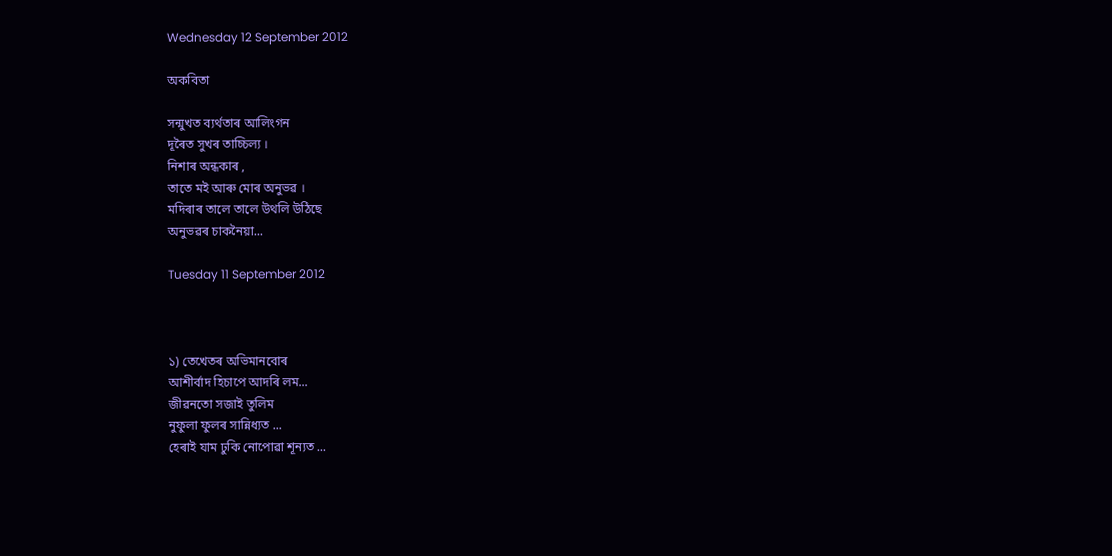Wednesday 12 September 2012

অকবিতা

সন্মুখত ব্যর্থতাৰ আলিংগন
দূৰৈত সুখৰ তাচ্চিল্য ।
নিশাৰ অন্ধকাৰ ,
তাতে মই আৰু মোৰ অনুভৱ ।
মদিৰাৰ তালে তালে উথলি উঠিছে
অনুভৱৰ চাকনৈয়া...

Tuesday 11 September 2012



১) তেখেতৰ অভিমানবোৰ
আশীর্বাদ হিচাপে আদৰি লম...
জীৱনতো সজাই তুলিম
নুফুলা ফুলৰ সান্নিধ্যত ...
হেৰাই যাম ঢুকি নোপোৱা শূন্যত ...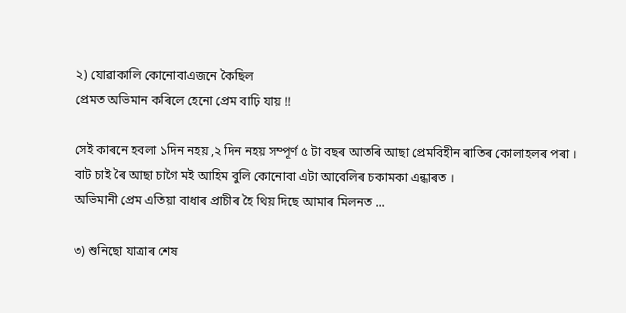২) যোৱাকালি কোনোবাএজনে কৈছিল
প্রেমত অভিমান কৰিলে হেনো প্রেম বাঢ়ি যায় !!

সেই কাৰনে হবলা ১দিন নহয় ,২ দিন নহয় সম্পূর্ণ ৫ টা বছৰ আতৰি আছা প্রেমবিহীন ৰাতিৰ কোলাহলৰ পৰা ।
বাট চাই ৰৈ আছা চাগৈ মই আহিম বুলি কোনোবা এটা আবেলিৰ চকামকা এন্ধাৰত ।
অভিমানী প্রেম এতিয়া বাধাৰ প্রাচীৰ হৈ থিয় দিছে আমাৰ মিলনত ...

৩) শুনিছো যাত্রাৰ শেষ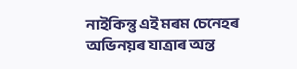নাইকিন্তু এই মৰম চেনেহৰ অভিনয়ৰ যাত্রাৰ অন্ত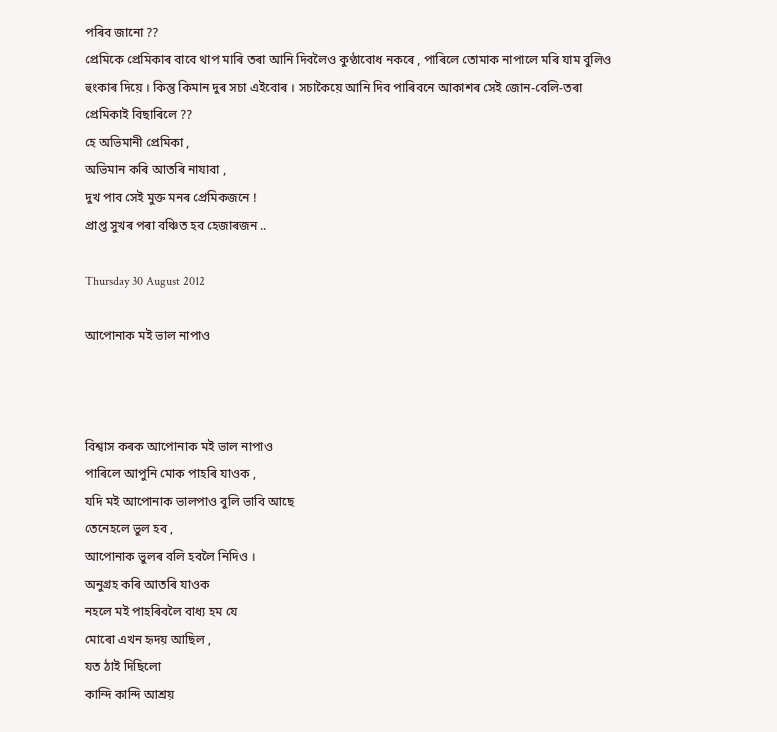পৰিব জানো ??
প্রেমিকে প্রেমিকাৰ বাবে থাপ মাৰি তৰা আনি দিবলৈও কুণ্ঠাবোধ নকৰে , পাৰিলে তোমাক নাপালে মৰি যাম বুলিও হুংকাৰ দিয়ে । কিন্তু কিমান দুৰ সচা এইবোৰ । সচাকৈয়ে আনি দিব পাৰিবনে আকাশৰ সেই জোন-বেলি-তৰা প্রেমিকাই বিছাৰিলে ??
হে অভিমানী প্রেমিকা ,
অভিমান কৰি আতৰি নাযাবা ,
দুখ পাব সেই মুক্ত মনৰ প্রেমিকজনে !
প্রাপ্ত সুখৰ পৰা বঞ্চিত হব হেজাৰজন ..

Thursday 30 August 2012

আপোনাক মই ভাল নাপাও



বিশ্বাস কৰক আপোনাক মই ভাল নাপাও
পাৰিলে আপুনি মোক পাহৰি যাওক ,
যদি মই আপোনাক ভালপাও বুলি ভাবি আছে
তেনেহলে ভুল হব ,
আপোনাক ভুলৰ বলি হবলৈ নিদিও ।
অনুগ্রহ কৰি আতৰি যাওক
নহলে মই পাহৰিবলৈ বাধ্য হম যে
মোৰো এখন হৃদয় আছিল ,
যত ঠাই দিছিলো
কান্দি কান্দি আশ্রয়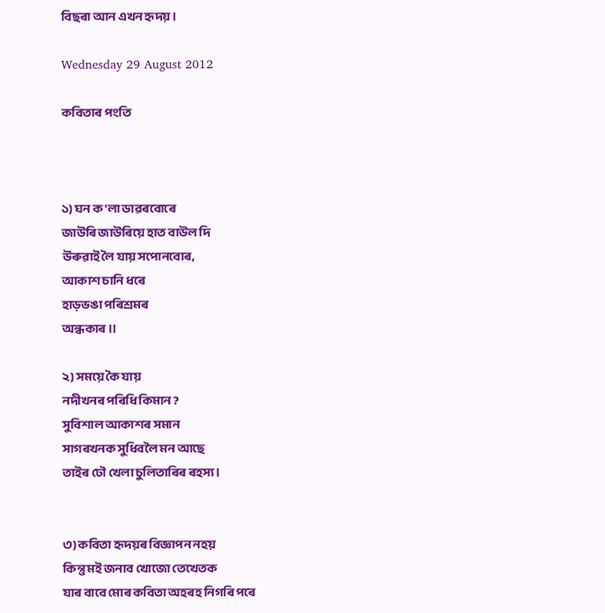বিছৰা আন এখন হৃদয় ।

Wednesday 29 August 2012

কবিতাৰ পংতি



১) ঘন ক'লা ডাৱৰবোৰে
জাউৰি জাউৰিয়ে হাত বাউল দি
উৰুৱাই লৈ যায় সপোনবোৰ,
আকাশ চানি ধৰে
হাড়ভঙা পৰিশ্রমৰ
অন্ধকাৰ ।।

২) সময়ে কৈ যায়
নদীখনৰ পৰিধি কিমান ?
সুবিশাল আকাশৰ সমান
সাগৰখনক সুধিবলৈ মন আছে
তাইৰ ঢৌ খেলা চুলিতাৰিৰ ৰহস্য ।


৩) কবিতা হৃদয়ৰ বিজ্ঞাপন নহয়
কিন্তু মই জনাব খোজো তেখেতক
যাৰ বাবে মোৰ কবিতা অহৰহ নিগৰি পৰে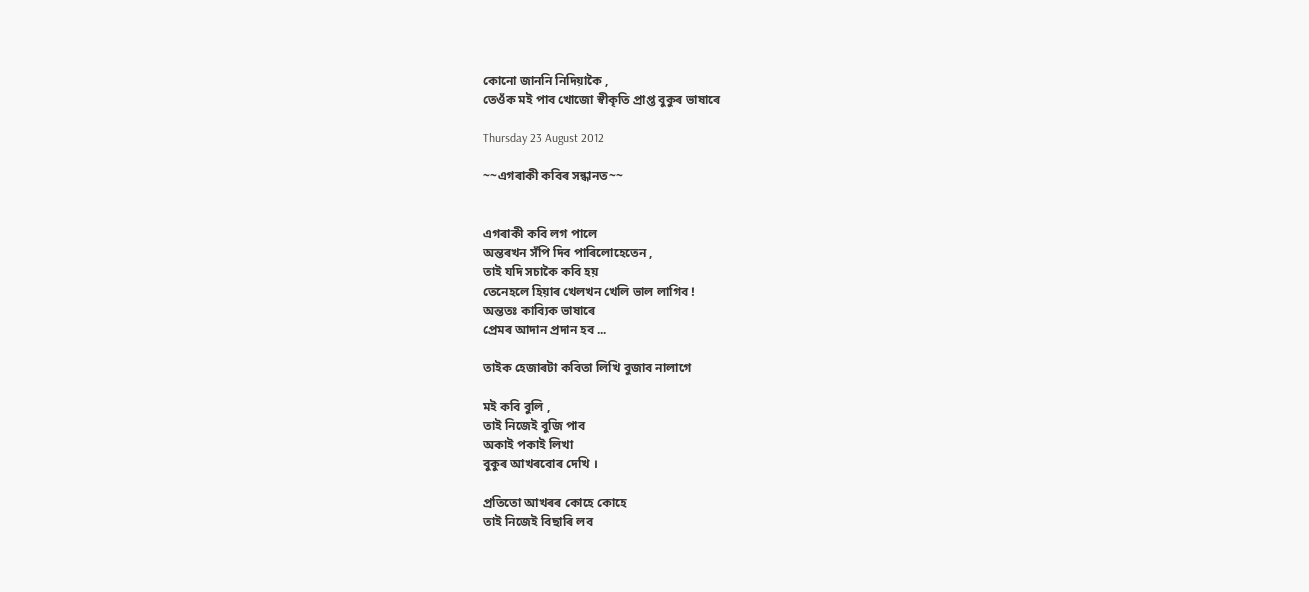কোনো জাননি নিদিয়াকৈ ,
তেওঁক মই পাব খোজো স্বীকৃতি প্রাপ্ত বুকুৰ ভাষাৰে

Thursday 23 August 2012

~~এগৰাকী কবিৰ সন্ধানত~~


এগৰাকী কবি লগ পালে
অন্তৰখন সঁপি দিব পাৰিলোহেতেন ,
তাই যদি সচাকৈ কবি হয়
তেনেহলে হিয়াৰ খেলখন খেলি ভাল লাগিব !
অন্ততঃ কাব্যিক ভাষাৰে
প্রেমৰ আদান প্রদান হব ...

তাইক হেজাৰটা কবিতা লিখি বুজাব নালাগে

মই কবি বুলি ,
তাই নিজেই বুজি পাব
অকাই পকাই লিখা
বুকুৰ আখৰবোৰ দেখি ।

প্রতিতো আখৰৰ কোহে কোহে
তাই নিজেই বিছাৰি লব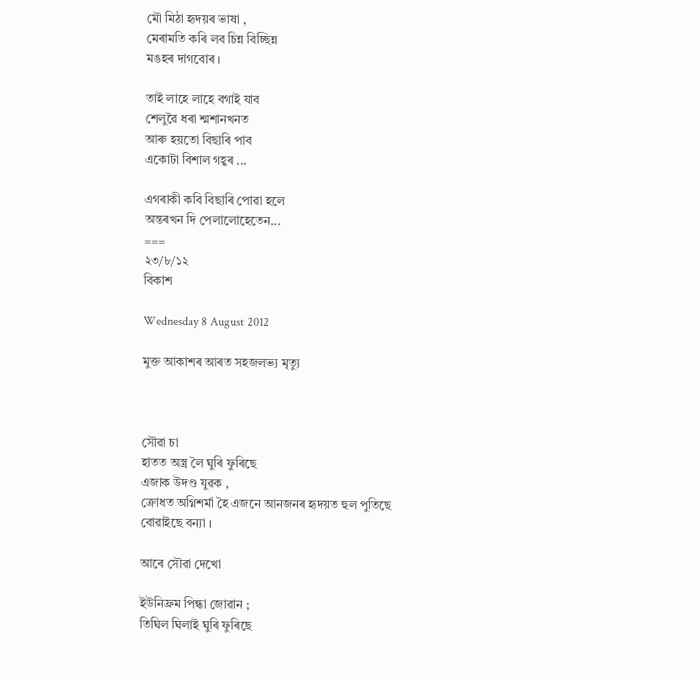মৌ মিঠা হৃদয়ৰ ভাষা ,
মেৰামতি কৰি লব চিন্ন বিচ্ছিন্ন
মঙহৰ দাগবোৰ ।

তাই লাহে লাহে বগাই যাব
শেলুৱৈ ধৰা শ্মশানখনত
আৰু হয়তো বিছাৰি পাব
একোটা বিশাল গহ্বৰ ...

এগৰাকী কবি বিছাৰি পোৱা হলে
অন্তৰখন দি পেলালোহেতেন...
===
২৩/৮/১২
বিকাশ

Wednesday 8 August 2012

মুক্ত আকাশৰ আৰত সহজলভ্য মৃত্যু



সৌৱা চা
হাতত অস্ত্র লৈ ঘুৰি ফুৰিছে
এজাক উদণ্ড যুৱক ,
ক্রোধত অগ্নিশর্মা হৈ এজনে আনজনৰ হৃদয়ত হুল পুতিছে
বোৱাইছে বন্যা ।

আৰে সৌৱা দেখো

ইউনিফ্রম পিন্ধা জোৱান ;
তিঘিল ঘিলাই ঘুৰি ফুৰিছে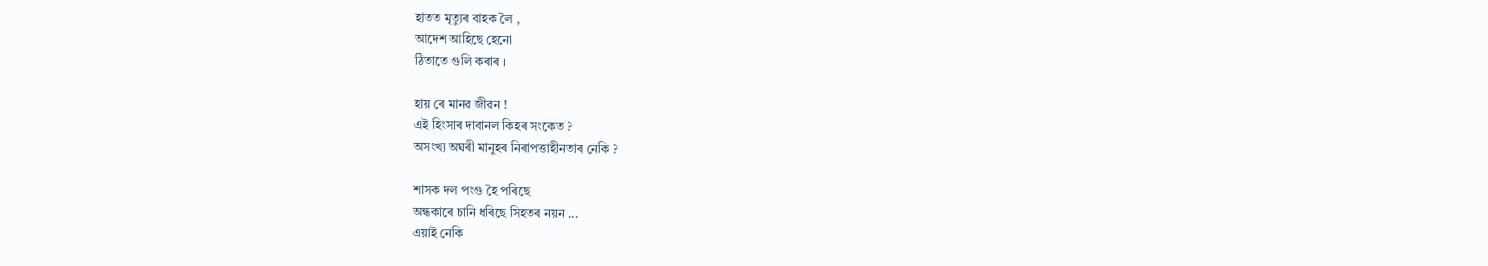হাতত মৃত্যুৰ বাহক লৈ ,
আদেশ আহিছে হেনো
ঠিতাতে গুলি কৰাৰ ।

হায় ৰে মানৱ জীৱন !
এই হিংসাৰ দাবানল কিহৰ সংকেত ?
অসংখ্য অঘৰী মানুহৰ নিৰাপত্তাহীনতাৰ নেকি ?

শাসক দল পংগু হৈ পৰিছে
অন্ধকাৰে চানি ধৰিছে সিহতৰ নয়ন ...
এয়াই নেকি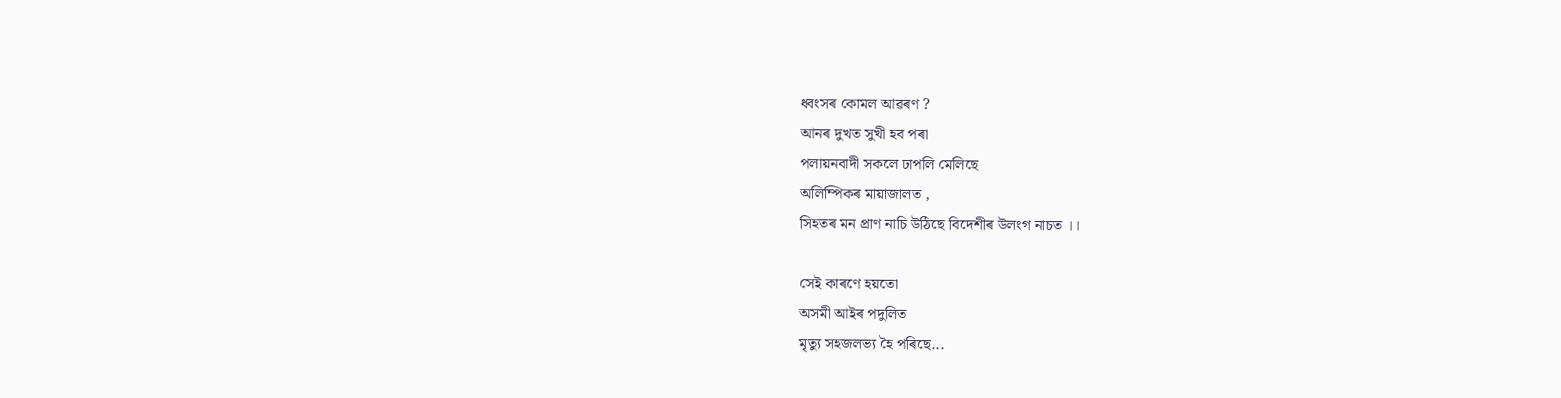ধ্বংসৰ কোমল আৱৰণ ?
আনৰ দুখত সুখী হব পৰা
পলায়নবাদী সকলে ঢাপলি মেলিছে
অলিম্পিকৰ মায়াজালত ,
সিহতৰ মন প্রাণ নাচি উঠিছে বিদেশীৰ উলংগ নাচত ।।

সেই কাৰণে হয়তো
অসমী আইৰ পদুলিত
মৃত্যু সহজলভ্য হৈ পৰিছে...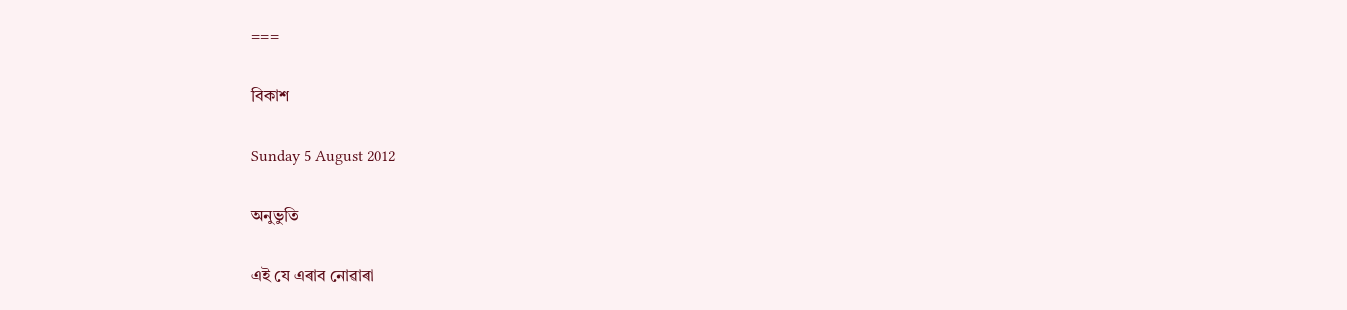===

বিকাশ

Sunday 5 August 2012

অনুভুতি

এই যে এৰাব নোৱাৰা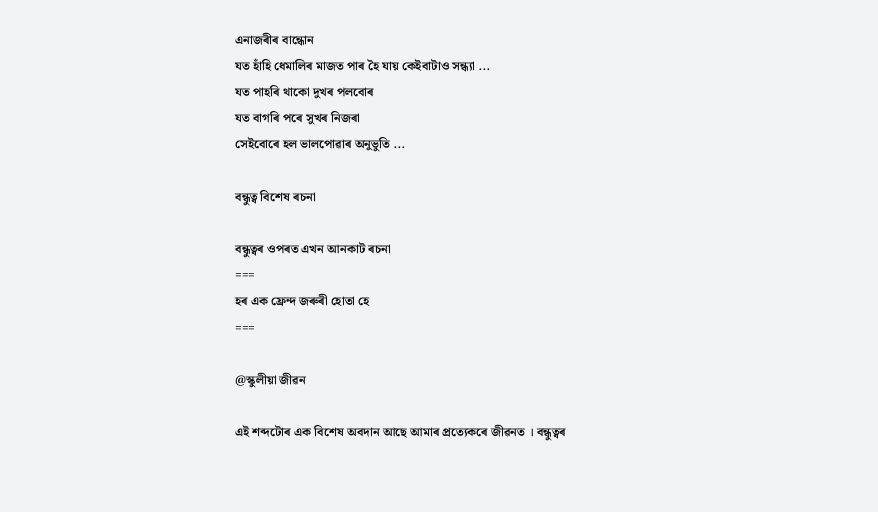এনাজৰীৰ বান্ধোন
যত হাঁহি ধেমালিৰ মাজত পাৰ হৈ যায় কেইবাটাও সন্ধ্যা ...
যত পাহৰি থাকো দুখৰ পলবোৰ
যত বাগৰি পৰে সুখৰ নিজৰা
সেইবোৰে হল ভালপোৱাৰ অনুভুতি ...

বন্ধুত্ব বিশেষ ৰচনা

বন্ধুত্বৰ ওপৰত এখন আনকাট ৰচনা
===
হৰ এক ফ্রেন্দ জৰুৰী হোতা হে
===

@স্কুলীয়া জীৱন

এই শব্দটোৰ এক বিশেষ অবদান আছে আমাৰ প্রত্যেকৰে জীৱনত । বন্ধুত্বৰ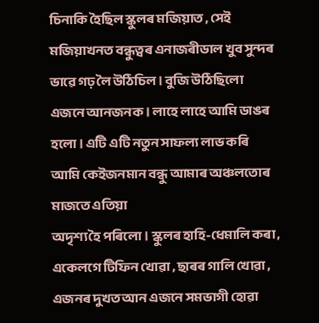চিনাকি হৈছিল স্কুলৰ মজিয়াত , সেই মজিয়াখনত বন্ধুত্বৰ এনাজৰীডাল খুব সুন্দৰ ভাৱে গঢ় লৈ উঠিচিল । বুজি উঠিছিলো এজনে আনজনক । লাহে লাহে আমি ডাঙৰ হলো । এটি এটি নতুন সাফল্য লাভ কৰি আমি কেইজনমান বন্ধু আমাৰ অঞ্চলতোৰ মাজতে এতিয়া
অদৃশ্য হৈ পৰিলো । স্কুলৰ হাহি-ধেমালি কৰা , একেলগে টিফিন খোৱা , ছাৰৰ গালি খোৱা , এজনৰ দুখত আন এজনে সমভাগী হোৱা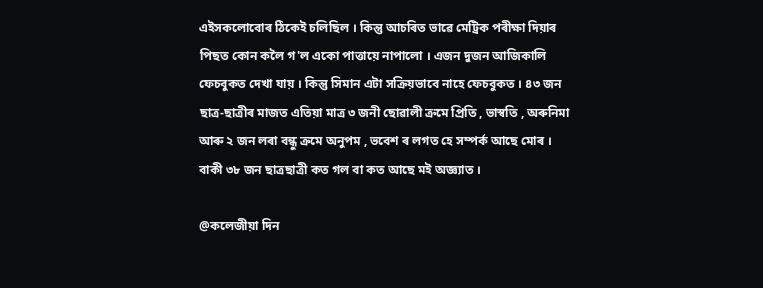এইসকলোবোৰ ঠিকেই চলিছিল । কিন্তু আচৰিত ভাৱে মেট্রিক পৰীক্ষা দিয়াৰ পিছত কোন কলৈ গ'ল একো পাত্তায়ে নাপালো । এজন দুজন আজিকালি ফেচবুকত দেখা যায় । কিন্তু সিমান এটা সক্রিয়ভাবে নাহে ফেচবুকত । ৪৩ জন ছাত্র-ছাত্রীৰ মাজত এতিয়া মাত্র ৩ জনী ছোৱালী ক্রমে প্রিতি , ভাস্বতি , অৰুনিমা আৰু ২ জন লৰা বন্ধু ক্রমে অনুপম , ভবেশ ৰ লগত হে সম্পর্ক আছে মোৰ । বাকী ৩৮ জন ছাত্রছাত্রী কত গল বা কত আছে মই অজ্ঞ্যাত ।

@কলেজীয়া দিন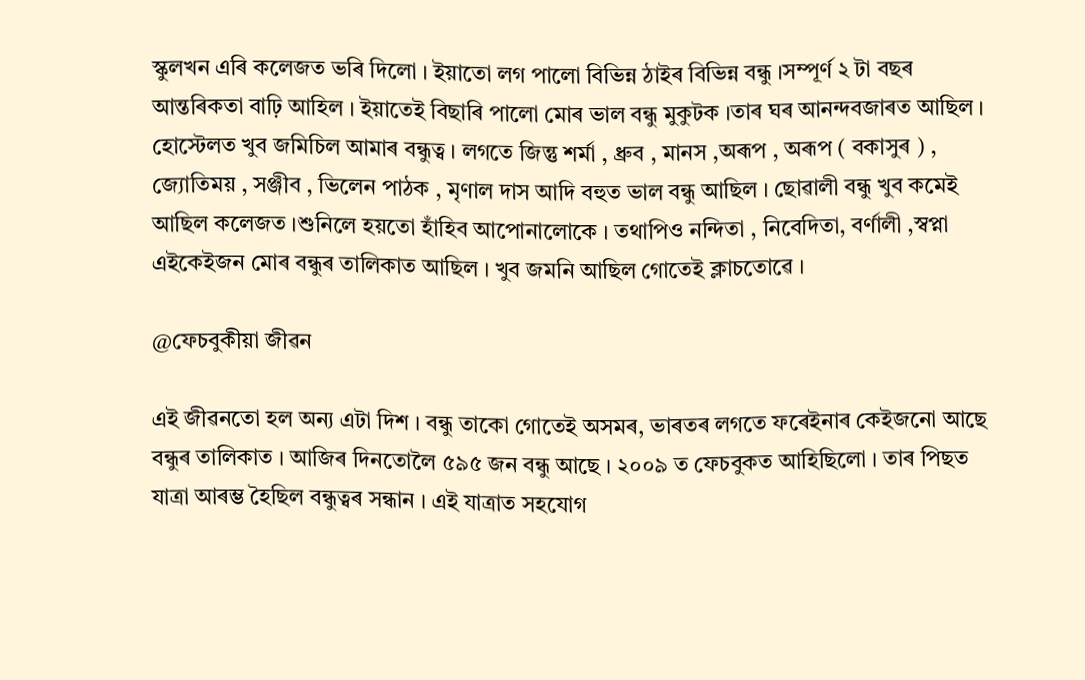স্কুলখন এৰি কলেজত ভৰি দিলো । ইয়াতো লগ পালো বিভিন্ন ঠাইৰ বিভিন্ন বন্ধু ।সম্পূর্ণ ২ টা বছৰ আন্তৰিকতা বাঢ়ি আহিল । ইয়াতেই বিছাৰি পালো মোৰ ভাল বন্ধু মুকুটক ।তাৰ ঘৰ আনন্দবজাৰত আছিল । হোস্টেলত খুব জমিচিল আমাৰ বন্ধুত্ব । লগতে জিন্তু শর্মা , ধ্রুব , মানস ,অৰূপ , অৰূপ ( বকাসুৰ ) , জ্যোতিময় , সঞ্জীব , ভিলেন পাঠক , মৃণাল দাস আদি বহুত ভাল বন্ধু আছিল । ছোৱালী বন্ধু খুব কমেই আছিল কলেজত ।শুনিলে হয়তো হাঁহিব আপোনালোকে । তথাপিও নন্দিতা , নিবেদিতা, বর্ণালী ,স্বপ্না এইকেইজন মোৰ বন্ধুৰ তালিকাত আছিল । খুব জমনি আছিল গোতেই ক্লাচতোৱে ।

@ফেচবুকীয়া জীৱন

এই জীৱনতো হল অন্য এটা দিশ । বন্ধু তাকো গোতেই অসমৰ, ভাৰতৰ লগতে ফৰেইনাৰ কেইজনো আছে বন্ধুৰ তালিকাত । আজিৰ দিনতোলৈ ৫৯৫ জন বন্ধু আছে । ২০০৯ ত ফেচবুকত আহিছিলো । তাৰ পিছত যাত্রা আৰম্ভ হৈছিল বন্ধুত্বৰ সন্ধান । এই যাত্রাত সহযোগ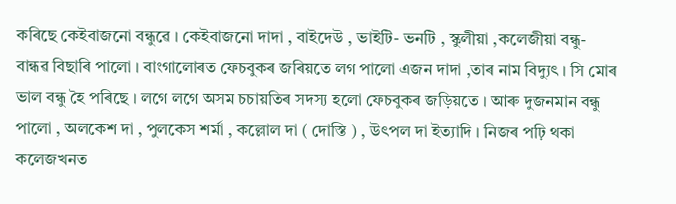কৰিছে কেইবাজনো বন্ধুৱে । কেইবাজনো দাদা , বাইদেউ , ভাইটি- ভনটি , স্কুলীয়া ,কলেজীয়া বন্ধু-বান্ধৱ বিছাৰি পালো । বাংগালোৰত ফেচবুকৰ জৰিয়তে লগ পালো এজন দাদা ,তাৰ নাম বিদ্যুৎ । সি মোৰ ভাল বন্ধু হৈ পৰিছে । লগে লগে অসম চচায়তিৰ সদস্য হলো ফেচবুকৰ জড়িয়তে । আৰু দুজনমান বন্ধু পালো , অলকেশ দা , পুলকেস শর্মা , কল্লোল দা ( দোস্তি ) , উৎপল দা ইত্যাদি । নিজৰ পঢ়ি থকা কলেজখনত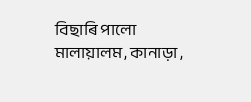বিছাৰি পালো মালায়ালম , কানাড়া ,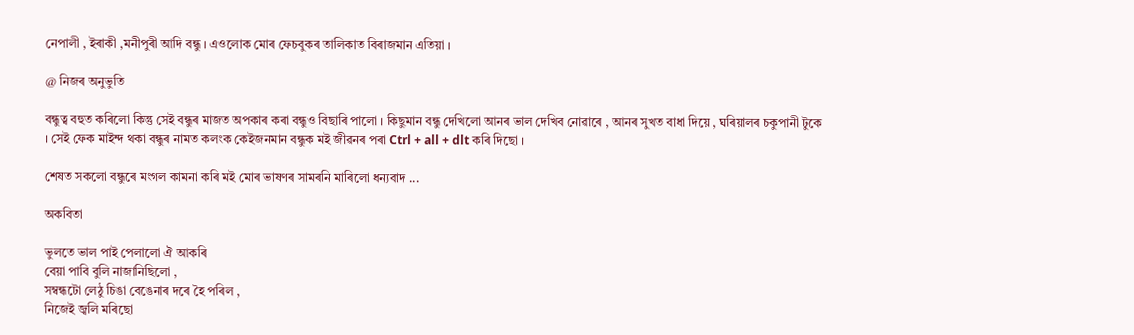নেপালী , ইৰাকী ,মনীপুৰী আদি বন্ধু । এওলোক মোৰ ফেচবুকৰ তালিকাত বিৰাজমান এতিয়া ।

@ নিজৰ অনুভুতি

বন্ধুত্ব বহুত কৰিলো কিন্তু সেই বন্ধুৰ মাজত অপকাৰ কৰা বন্ধুও বিছাৰি পালো । কিছুমান বন্ধু দেখিলো আনৰ ভাল দেখিব নোৱাৰে , আনৰ সুখত বাধা দিয়ে , ঘৰিয়ালৰ চকুপানী টুকে । সেই ফেক মাইন্দ থকা বন্ধুৰ নামত কলংক কেইজনমান বন্ধুক মই জীৱনৰ পৰা Ctrl + all + dlt কৰি দিছো ।

শেষত সকলো বন্ধুৰে মংগল কামনা কৰি মই মোৰ ভাষণৰ সামৰনি মাৰিলো ধন্যবাদ ...

অকবিতা

ভুলতে ভাল পাই পেলালো ঐ আকৰি
বেয়া পাবি বুলি নাজানিছিলো ,
সম্বন্ধটো লেঠু চিঙা বেঙেনাৰ দৰে হৈ পৰিল ,
নিজেই জ্বলি মৰিছো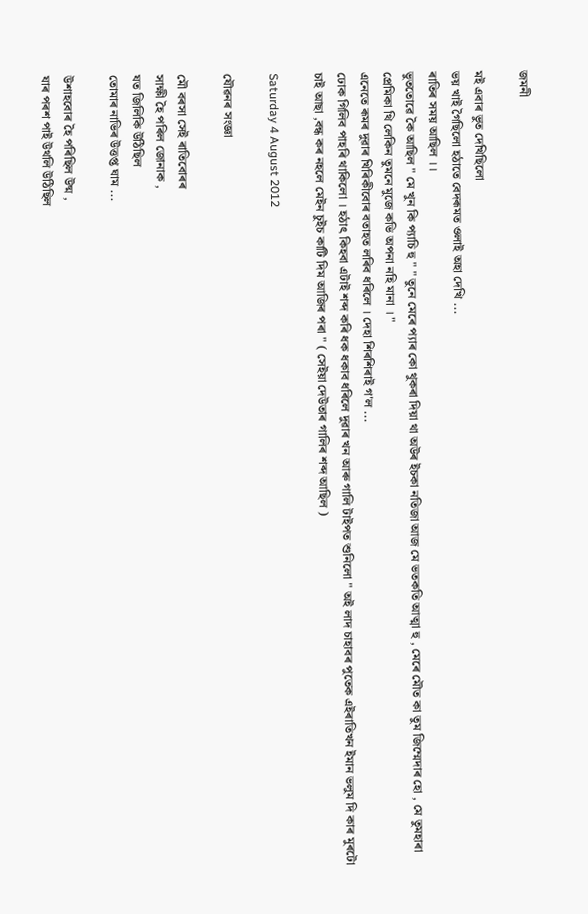জমনী

মই এবাৰ ভুত দেখিছিলো
ভয় খাই গৈছিলো হঠাতে বেদৰূমত ওলাই অহা দেখি ...
ৰাতিৰ সময় আছিল ।।
ভুততোৱে কৈ আছিল " মে খুন কি প্যাচি হু " " তুনে মেৰে প্যাৰ কো থুকৰা দিয়া থা অউৰ ইচকা নতিজা আজ মে ভতকতি আত্মা হু , মেৰে মৌত কা তুম জিম্মেদাৰ হো , মে তুমহাৰা প্রেমিকা থি লেকিন তুমনে মুজে কভি অপনা নহি মানা । "
এনেতে ৰূমৰ দুৱাৰ খিৰিকীবোৰ বতাহত লৰিব ধৰিলে । দেহা শিৰশিৰাই গ'ল ...
ঢোক গিলিব পাহৰি থাকিলো । হঠাৎ কিহবা এটাই শব্দ কৰি ধক ধকাব ধৰিলে দুৱাৰ খন আৰু গালি টাইপত শুনিলো " অই লাদ চাহাবৰ পুতেক এইৰাতিখন ইমান ভলুম দি কাৰ মুৰটো চাই আছা ,বন্ধ কৰ নহলে মেইন চুইচ কাটি দিম আজিৰ পৰা " ( সেইয়া দেউতাৰ গালিৰ শব্দ আছিল )

Saturday 4 August 2012

যৌৱনৰ সংজ্ঞা

মৌ বৰসা সেই ৰাতিবোৰৰ
সাক্ষী হৈ পৰিল জোনাক ,
যত জিলিকি উঠিছিল
তোমাৰ নাভিৰ উত্তপ্ত ঘাম ...

উশাহবোৰ হৈ পৰিছিল উষ্ম ,
যাৰ পৰশ পাই উথলি উঠিছিল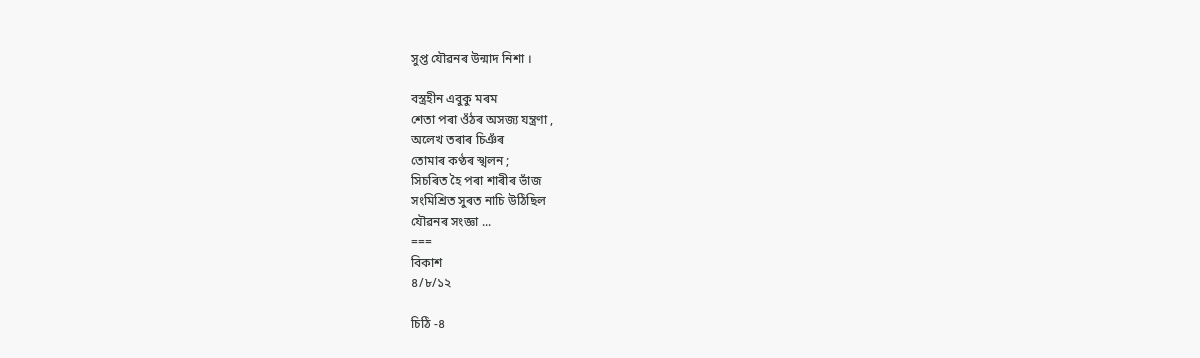সুপ্ত যৌৱনৰ উন্মাদ নিশা ।

বস্ত্রহীন এবুকু মৰম
শেতা পৰা ওঁঠৰ অসজ্য যন্ত্রণা ,
অলেখ তৰাৰ চিঞঁৰ
তোমাৰ কণ্ঠৰ স্খলন ;
সিচৰিত হৈ পৰা শাৰীৰ ভাঁজ
সংমিশ্রিত সুৰত নাচি উঠিছিল
যৌৱনৰ সংজ্ঞা ...
===
বিকাশ
৪/৮/১২

চিঠি -৪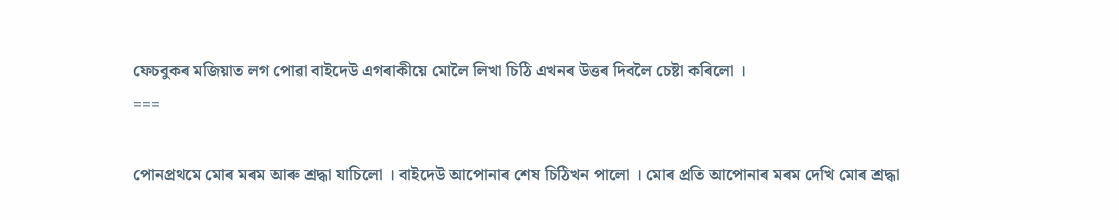ফেচবুকৰ মজিয়াত লগ পোৱা বাইদেউ এগৰাকীয়ে মোলৈ লিখা চিঠি এখনৰ উত্তৰ দিবলৈ চেষ্টা কৰিলো ।
===

পোনপ্রথমে মোৰ মৰম আৰু শ্রদ্ধা যাচিলো । বাইদেউ আপোনাৰ শেষ চিঠিখন পালো । মোৰ প্রতি আপোনাৰ মৰম দেখি মোৰ শ্রদ্ধা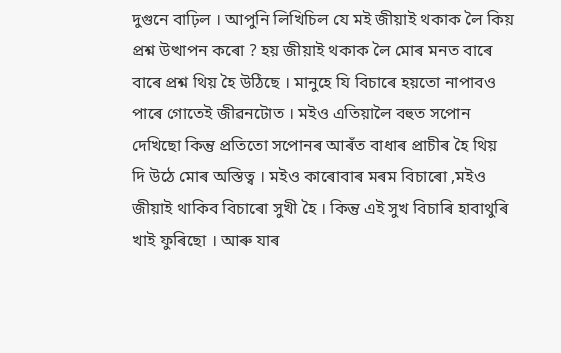দুগুনে বাঢ়িল । আপুনি লিখিচিল যে মই জীয়াই থকাক লৈ কিয় প্রশ্ন উত্থাপন কৰো ? হয় জীয়াই থকাক লৈ মোৰ মনত বাৰে বাৰে প্রশ্ন থিয় হৈ উঠিছে । মানুহে যি বিচাৰে হয়তো নাপাবও পাৰে গোতেই জীৱনটোত । মইও এতিয়ালৈ বহুত সপোন দেখিছো কিন্তু প্রতিতো সপোনৰ আৰঁত বাধাৰ প্রাচীৰ হৈ থিয় দি উঠে মোৰ অস্তিত্ব । মইও কাৰোবাৰ মৰম বিচাৰো ,মইও জীয়াই থাকিব বিচাৰো সুখী হৈ । কিন্তু এই সুখ বিচাৰি হাবাথুৰি খাই ফুৰিছো । আৰু যাৰ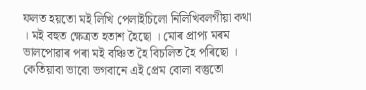ফলত হয়তো মই লিখি পেলাইচিলো নিলিখিবলগীয়া কথা । মই বহুত ক্ষেত্রত হতাশ হৈছো । মোৰ প্রাপ্য মৰম ভালপোৱাৰ পৰা মই বঞ্চিত হৈ বিচলিত হৈ পৰিছো । কেতিয়াবা ভাবো ভগবানে এই প্রেম বোলা বস্তুতো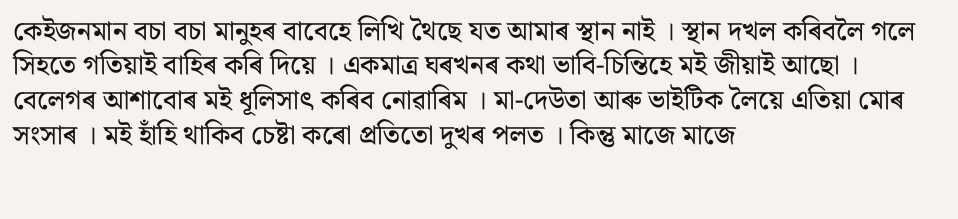কেইজনমান বচা বচা মানুহৰ বাবেহে লিখি থৈছে যত আমাৰ স্থান নাই । স্থান দখল কৰিবলৈ গলে সিহতে গতিয়াই বাহিৰ কৰি দিয়ে । একমাত্র ঘৰখনৰ কথা ভাবি-চিন্তিহে মই জীয়াই আছো । বেলেগৰ আশাবোৰ মই ধূলিসাৎ কৰিব নোৱাৰিম । মা-দেউতা আৰু ভাইটিক লৈয়ে এতিয়া মোৰ সংসাৰ । মই হাঁহি থাকিব চেষ্টা কৰো প্রতিতো দুখৰ পলত । কিন্তু মাজে মাজে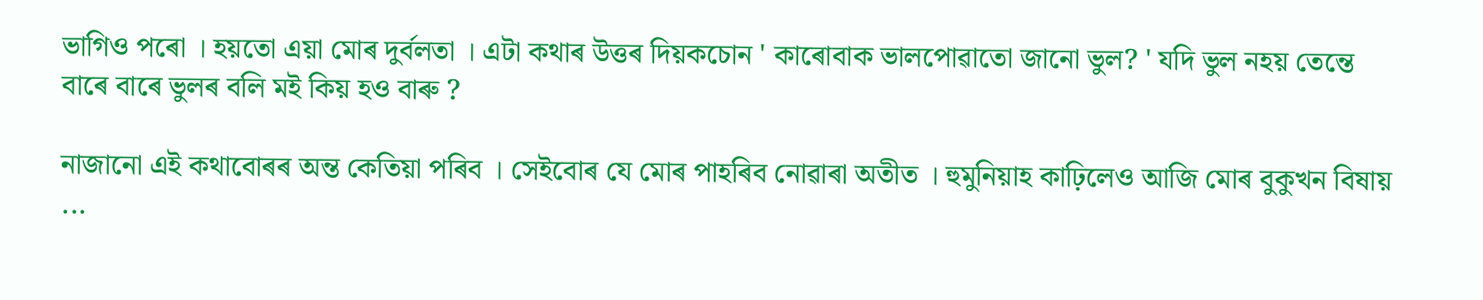ভাগিও পৰো । হয়তো এয়া মোৰ দুর্বলতা । এটা কথাৰ উত্তৰ দিয়কচোন ' কাৰোবাক ভালপোৱাতো জানো ভুল? ' যদি ভুল নহয় তেন্তে বাৰে বাৰে ভুলৰ বলি মই কিয় হও বাৰু ?

নাজানো এই কথাবোৰৰ অন্ত কেতিয়া পৰিব । সেইবোৰ যে মোৰ পাহৰিব নোৱাৰা অতীত । হুমুনিয়াহ কাঢ়িলেও আজি মোৰ বুকুখন বিষায় ...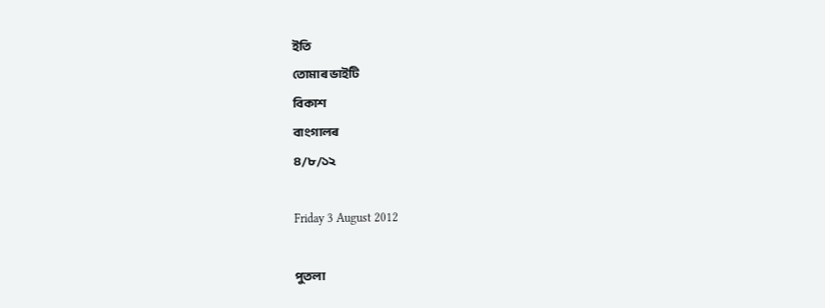ইতি
তোমাৰ ভাইটি
বিকাশ
বাংগালৰ
৪/৮/১২

Friday 3 August 2012

পুতলা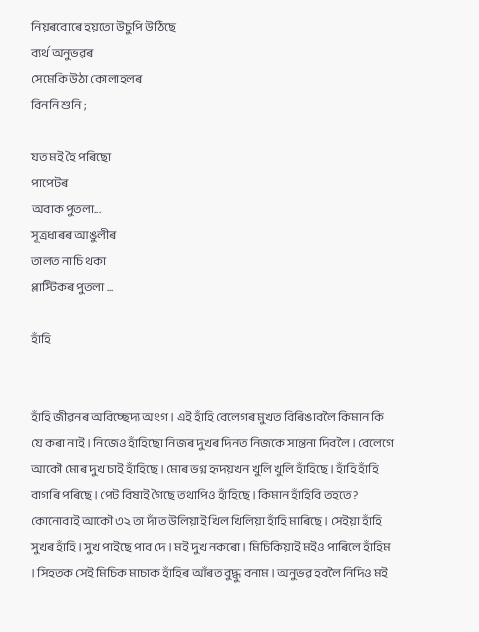নিয়ৰবোৰে হয়তো উচুপি উঠিছে
ব্যর্থ অনুভৱৰ
সেমেকি উঠা কোলাহলৰ
বিননি শুনি ;

যত মই হৈ পৰিছো
পাপেটৰ
অবাক পুতলা...
সূত্রধাৰৰ আঙুলীৰ
তালত নাচি থকা
প্লাস্টিকৰ পুতলা ...

হাঁহি


হাঁহি জীৱনৰ অবিচ্ছেদ্য অংগ । এই হাঁহি বেলেগৰ মুখত বিৰিঙাবলৈ কিমান কি যে কৰা নাই । নিজেও হাঁহিছো নিজৰ দুখৰ দিনত নিজকে সান্তনা দিবলৈ । বেলেগে আকৌ মোৰ দুখ চাই হাঁহিছে । মোৰ ভগ্ন হৃদয়খন খুলি খুলি হাঁহিছে । হাঁহি হাঁহি বাগৰি পৰিছে । পেট বিষাই গৈছে তথাপিও হাঁহিছে । কিমান হাঁহিবি তহতে ? কোনোবাই আকৌ ৩২ তা দাঁত উলিয়াই খিল খিলিয়া হাঁহি মাৰিছে । সেইয়া হাঁহি সুখৰ হাঁহি । সুখ পাইছে পাব দে । মই দুখ নকৰো । মিচিকিয়াই মইও পাৰিলে হাঁহিম । সিহতক সেই মিচিক মাচাক হাঁহিৰ আঁৰত বুদ্ধু বনাম । অনুভৱ হবলৈ নিদিও মই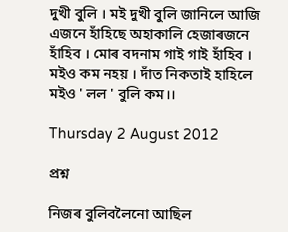দুখী বুলি । মই দুখী বুলি জানিলে আজি এজনে হাঁহিছে অহাকালি হেজাৰজনে হাঁহিব । মোৰ বদনাম গাই গাই হাঁহিব । মইও কম নহয় । দাঁত নিকতাই হাহিলে মইও ' লল ' বুলি কম।।

Thursday 2 August 2012

প্রশ্ন

নিজৰ বুলিবলৈনো আছিল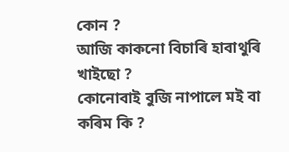কোন ?
আজি কাকনো বিচাৰি হাবাথুৰি খাইছো ?
কোনোবাই বুজি নাপালে মই বা কৰিম কি ?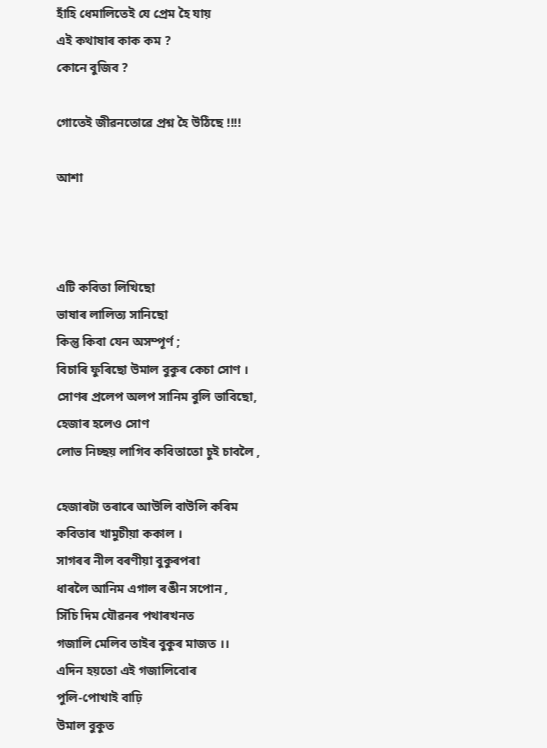হাঁহি ধেমালিতেই যে প্রেম হৈ যায়
এই কথাষাৰ কাক কম ?
কোনে বুজিব ?

গোতেই জীৱনতোৱে প্রশ্ন হৈ উঠিছে !!!!

আশা



এটি কবিতা লিখিছো
ভাষাৰ লালিত্য সানিছো
কিন্তু কিবা যেন অসম্পূর্ণ ;
বিচাৰি ফুৰিছো উমাল বুকুৰ কেচা সোণ ।
সোণৰ প্রলেপ অলপ সানিম বুলি ভাবিছো,
হেজাৰ হলেও সোণ
লোভ নিচ্ছয় লাগিব কবিতাতো চুই চাবলৈ ,

হেজাৰটা তৰাৰে আউলি বাউলি কৰিম
কবিতাৰ খামুচীয়া ককাল ।
সাগৰৰ নীল বৰণীয়া বুকুৰপৰা
ধাৰলৈ আনিম এগাল ৰঙীন সপোন ,
সিঁচি দিম যৌৱনৰ পথাৰখনত
গজালি মেলিব তাইৰ বুকুৰ মাজত ।।
এদিন হয়তো এই গজালিবোৰ
পুলি-পোখাই বাঢ়ি
উমাল বুকুত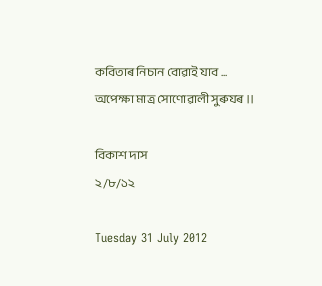কবিতাৰ নিচান বোৱাই যাব ...
অপেক্ষা মাত্র সোণোৱালী সুৰুযৰ ।।

বিকাশ দাস
২/৮/১২

Tuesday 31 July 2012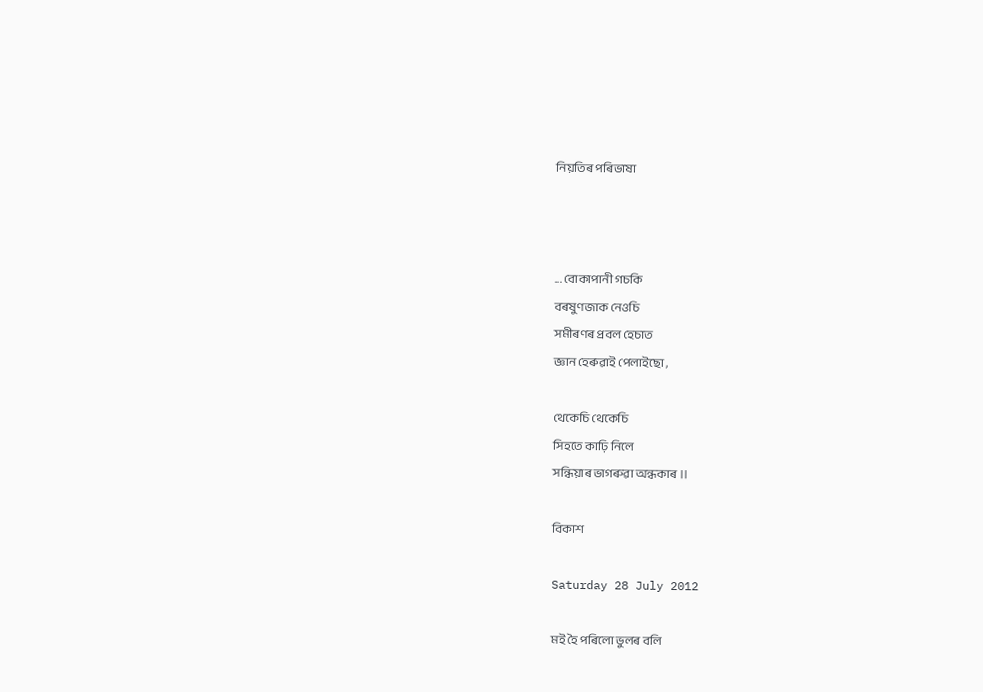নিয়তিৰ পৰিভাষা



... বোকাপানী গচকি
বৰষুণজাক নেওচি
সমীৰণৰ প্রবল হেচাত
জ্ঞান হেৰুৱাই পেলাইছো ,

থেকেচি থেকেচি
সিহতে কাঢ়ি নিলে
সন্ধিয়াৰ ভাগৰুৱা অন্ধকাৰ ।।

বিকাশ

Saturday 28 July 2012

মই হৈ পৰিলো ভুলৰ বলি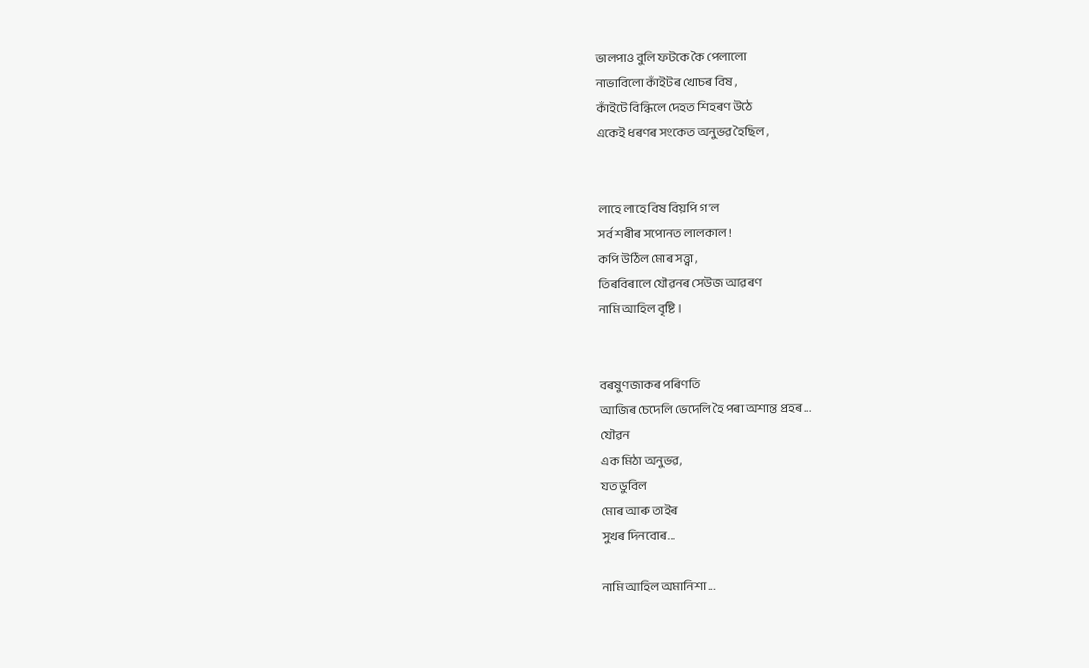ভালপাও বুলি ফটকে কৈ পেলালো
নাভাবিলো কাঁইটৰ খোচৰ বিষ ,
কাঁইটে বিন্ধিলে দেহত শিহৰণ উঠে
একেই ধৰণৰ সংকেত অনুভৱ হৈছিল ,


লাহে লাহে বিষ বিয়পি গ'ল
সর্ব শৰীৰ সপোনত লালকাল !
কপি উঠিল মোৰ সত্ত্বা ,
তিৰবিৰালে যৌৱনৰ সেউজ আৱৰণ
নামি আহিল বৃষ্টি ।


বৰষুণজাকৰ পৰিণতি
আজিৰ চেদেলি ভেদেলি হৈ পৰা অশান্ত প্রহৰ ...
যৌৱন
এক মিঠা অনুভৱ,
যত ডুবিল
মোৰ আৰু তাইৰ
সুখৰ দিনবোৰ...

নামি আহিল অমানিশা ...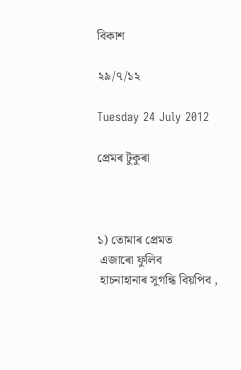বিকাশ

২৯/৭/১২

Tuesday 24 July 2012

প্রেমৰ টুকুৰা



১) তোমাৰ প্রেমত
 এজাৰো ফুলিব
 হাচনাহানাৰ সুগন্ধি বিয়পিব ,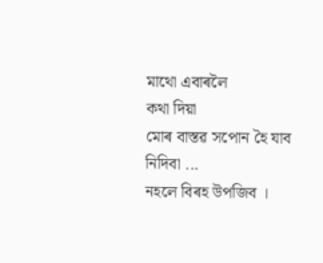মাথো এবাৰলৈ
কথা দিয়া
মোৰ বাস্তৱ সপোন হৈ যাব নিদিবা ...
নহলে বিৰহ উপজিব ।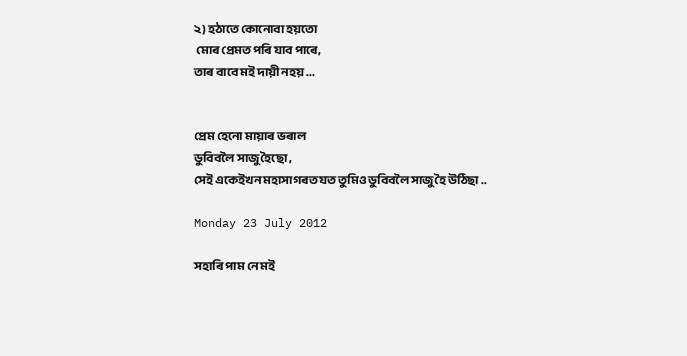২) হঠাতে কোনোবা হয়তো
 মোৰ প্রেমত পৰি যাব পাৰে,
তাৰ বাবে মই দায়ী নহয় ...


প্রেম হেনো মায়াৰ ভৰাল
ডুবিবলৈ সাজু হৈছো ,
সেই একেইখন মহাসাগৰত যত তুমিও ডুবিবলৈ সাজু হৈ উঠিছা ..

Monday 23 July 2012

সহাৰি পাম নে মই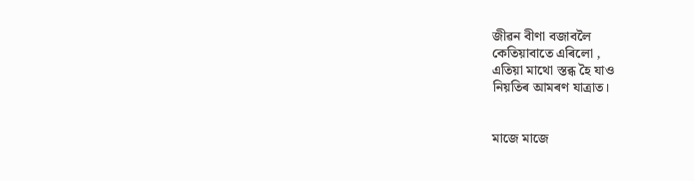জীৱন বীণা বজাবলৈ
কেতিয়াবাতে এৰিলো ,
এতিয়া মাথো স্তব্ধ হৈ যাও
নিয়তিৰ আমৰণ যাত্রাত।


মাজে মাজে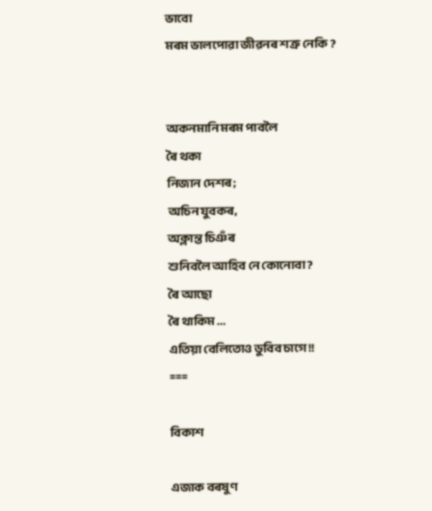ভাবো
মৰম ভালপোৱা জীৱনৰ শত্রু নেকি ?


অকনমানি মৰম পাবলৈ
ৰৈ থকা
নিজান দেশৰ;
অচিন যুবকৰ,
অক্লান্ত চিঞঁৰ
শুনিবলৈ আহিব নে কোনোবা ?
ৰৈ আছো
ৰৈ থাকিম ...
এতিয়া বেলিতোও ডুবিব চাগে !!
===

বিকাশ

এজাক বৰষুণ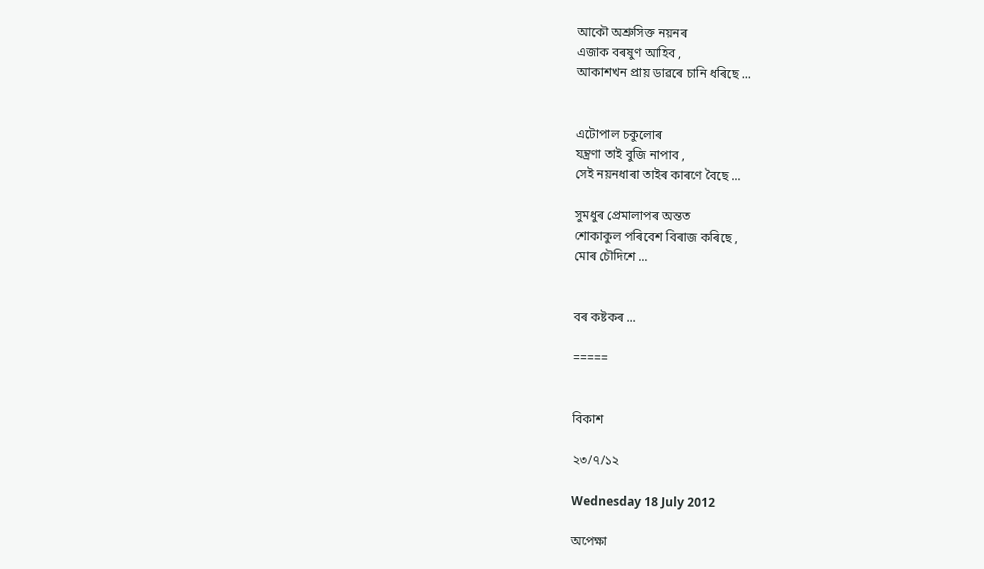আকৌ অশ্রুসিক্ত নয়নৰ
এজাক বৰষুণ আহিব ,
আকাশখন প্রায় ডাৱৰে চানি ধৰিছে ...


এটোপাল চকুলোৰ
যন্ত্রণা তাই বুজি নাপাব ,
সেই নয়নধাৰা তাইৰ কাৰণে বৈছে ...

সুমধুৰ প্রেমালাপৰ অন্তত
শোকাকুল পৰিবেশ বিৰাজ কৰিছে ,
মোৰ চৌদিশে ...


বৰ কষ্টকৰ ...

=====


বিকাশ

২৩/৭/১২

Wednesday 18 July 2012

অপেক্ষা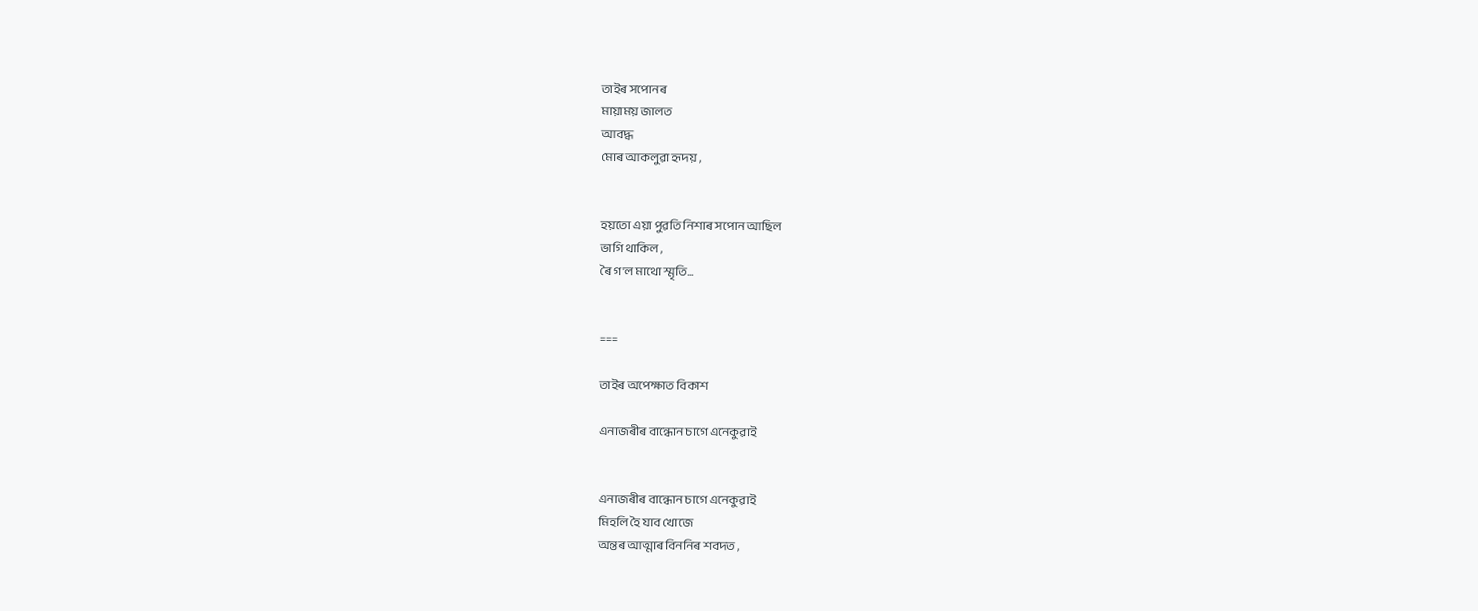তাইৰ সপোনৰ
মায়াময় জালত
আবদ্ধ
মোৰ আকলুৱা হৃদয় ,


হয়তো এয়া পুৱতি নিশাৰ সপোন আছিল
ভাগি থাকিল ,
ৰৈ গ'ল মাথো স্মৃতি...


===

তাইৰ অপেক্ষাত বিকাশ

এনাজৰীৰ বান্ধোন চাগে এনেকুৱাই


এনাজৰীৰ বান্ধোন চাগে এনেকুৱাই
মিহলি হৈ যাব খোজে
অন্তৰ আত্মাৰ বিননিৰ শবদত ,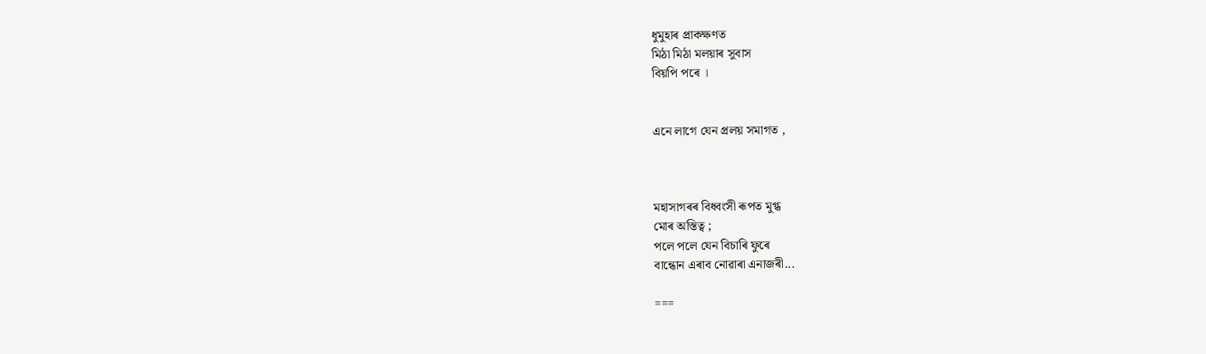ধুমুহাৰ প্রাকক্ষণত
মিঠা মিঠা মলয়াৰ সুবাস
বিয়পি পৰে ।


এনে লাগে যেন প্রলয় সমাগত ,



মহাসাগৰৰ বিধ্বংসী ৰূপত মুগ্ধ
মোৰ অস্তিত্ব ;
পলে পলে যেন বিচাৰি ফুৰে
বান্ধোন এৰাব নোৱাৰা এনাজৰী...

===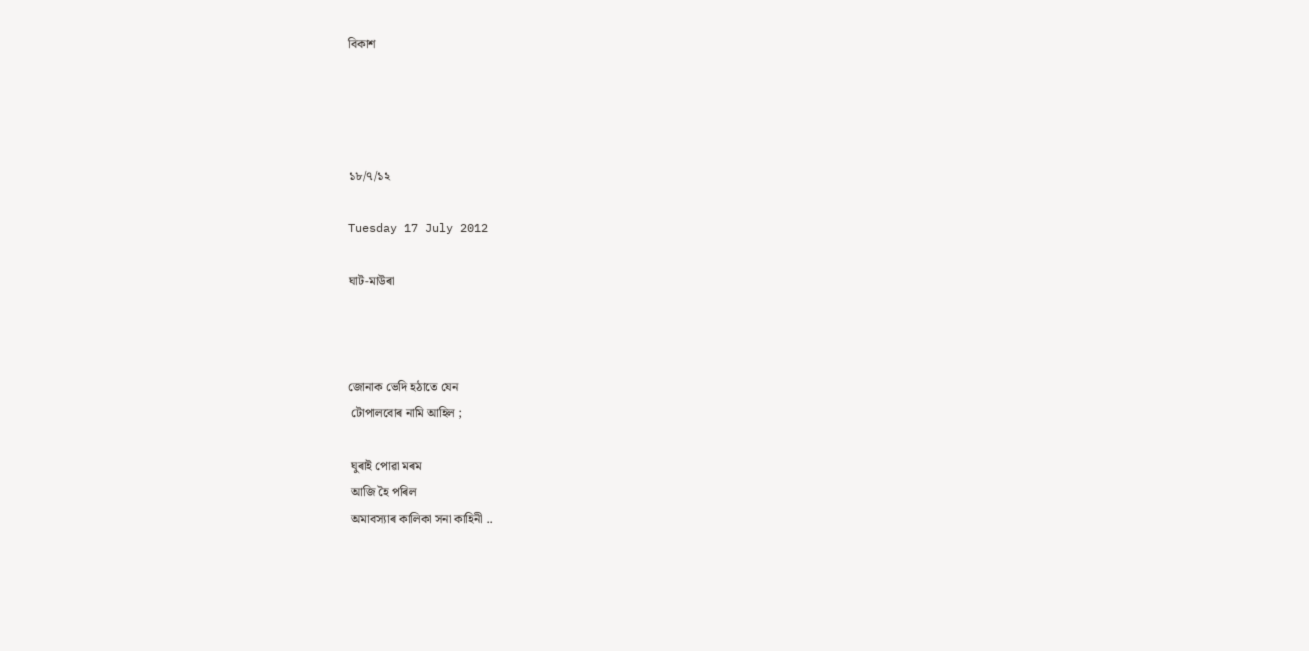বিকাশ




১৮/৭/১২

Tuesday 17 July 2012

ঘাট-মাউৰা



জোনাক ভেদি হঠাতে যেন
 টোপালবোৰ নামি আহিল ;

 ঘুৰাই পোৱা মৰম
 আজি হৈ পৰিল
 অমাবস্যাৰ কালিকা সনা কাহিনী ..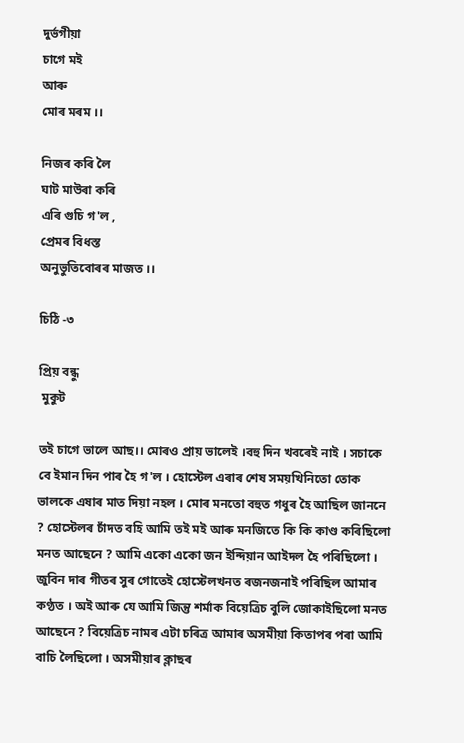দুর্ভগীয়া
চাগে মই
আৰু
মোৰ মৰম ।।

নিজৰ কৰি লৈ
ঘাট মাউৰা কৰি
এৰি গুচি গ'ল ,
প্রেমৰ বিধস্ত
অনুভুতিবোৰৰ মাজত ।।

চিঠি -৩

প্রিয় বন্ধু
 মুকুট

তই চাগে ভালে আছ।। মোৰও প্রায় ভালেই ।বহু দিন খবৰেই নাই । সচাকে বে ইমান দিন পাৰ হৈ গ'ল । হোস্টেল এৰাৰ শেষ সময়খিনিতো তোক ভালকে এষাৰ মাত দিয়া নহল । মোৰ মনতো বহুত গধুৰ হৈ আছিল জাননে ? হোস্টেলৰ চাঁদত বহি আমি তই মই আৰু মনজিতে কি কি কাণ্ড কৰিছিলো মনত আছেনে ? আমি একো একো জন ইন্দিয়ান আইদল হৈ পৰিছিলো । জুবিন দাৰ গীতৰ সুৰ গোতেই হোস্টেলখনত ৰজনজনাই পৰিছিল আমাৰ কণ্ঠত । অই আৰু যে আমি জিন্তু শর্মাক বিয়েত্রিচ বুলি জোকাইছিলো মনত আছেনে ? বিয়েত্রিচ নামৰ এটা চৰিত্র আমাৰ অসমীয়া কিতাপৰ পৰা আমি বাচি লৈছিলো । অসমীয়াৰ ক্লাছৰ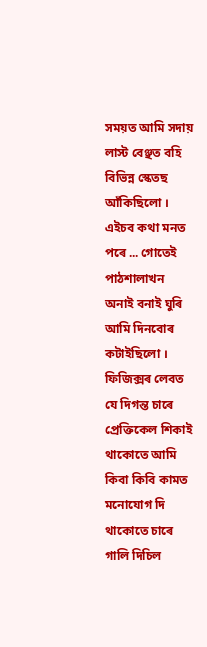সময়ত আমি সদায় লাস্ট বেঞ্ছত বহি বিভিন্ন স্কেতছ আঁকিছিলো । এইচব কথা মনত পৰে ... গোতেই পাঠশালাখন অনাই বনাই ঘুৰি আমি দিনবোৰ কটাইছিলো । ফিজিক্সৰ লেবত যে দিগন্ত চাৰে প্রেক্তিকেল শিকাই থাকোতে আমি কিবা কিবি কামত মনোযোগ দি থাকোতে চাৰে গালি দিচিল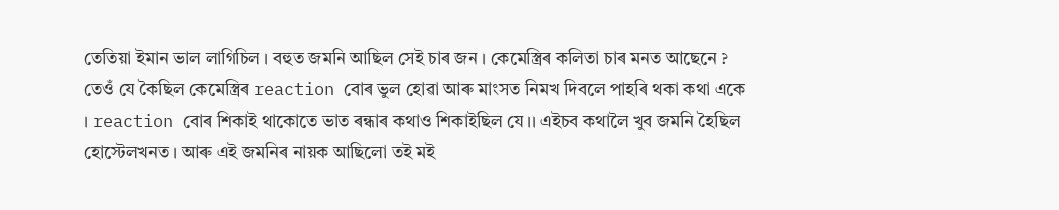তেতিয়া ইমান ভাল লাগিচিল । বহুত জমনি আছিল সেই চাৰ জন । কেমেস্ত্রিৰ কলিতা চাৰ মনত আছেনে ? তেওঁ যে কৈছিল কেমেস্ত্রিৰ reaction বোৰ ভুল হোৱা আৰু মাংসত নিমখ দিবলে পাহৰি থকা কথা একে । reaction বোৰ শিকাই থাকোতে ভাত ৰন্ধাৰ কথাও শিকাইছিল যে।। এইচব কথালৈ খুব জমনি হৈছিল হোস্টেলখনত । আৰু এই জমনিৰ নায়ক আছিলো তই মই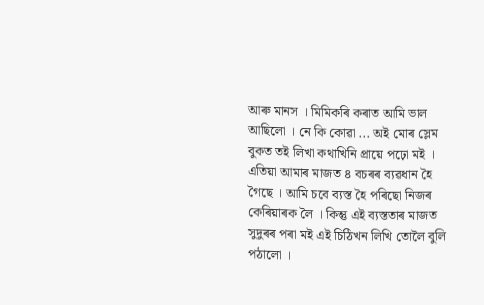আৰু মানস । মিমিকৰি কৰাত আমি ভাল আছিলো । নে কি কোৱা ... অই মোৰ স্লেম বুকত তই লিখা কথাখিনি প্রায়ে পঢ়ো মই । এতিয়া আমাৰ মাজত ৪ বচৰৰ ব্যৱধান হৈ গৈছে । আমি চবে ব্যস্ত হৈ পৰিছো নিজৰ কেৰিয়াৰক লৈ । কিন্তু এই ব্যস্ততাৰ মাজত সুদুৰৰ পৰা মই এই চিঠিখন লিখি তোলৈ বুলি পঠালো ।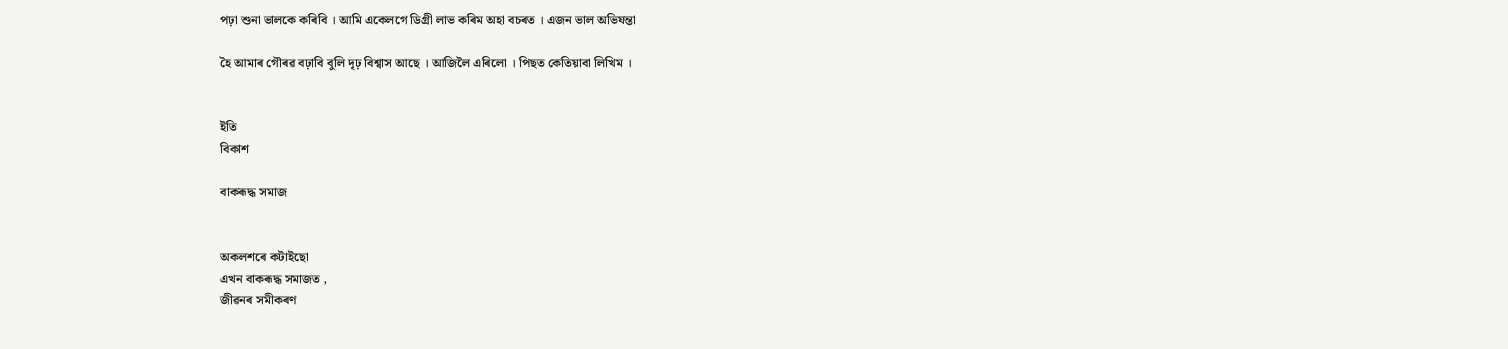পঢ়া শুনা ভালকে কৰিবি । আমি একেলগে ডিগ্রী লাভ কৰিম অহা বচৰত । এজন ভাল অভিযন্তা

হৈ আমাৰ গৌৰৱ বঢ়াবি বুলি দৃঢ় বিশ্বাস আছে । আজিলৈ এৰিলো । পিছত কেতিয়াবা লিখিম ।


ইতি
বিকাশ

বাকৰূদ্ধ সমাজ


অকলশৰে কটাইছো
এখন বাকৰূদ্ধ সমাজত ,
জীৱনৰ সমীকৰণ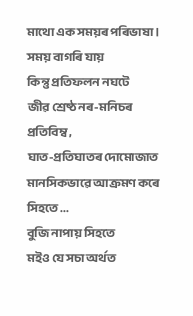মাথো এক সময়ৰ পৰিভাষা ।
সময় বাগৰি যায়
কিন্তু প্রতিফলন নঘটে
জীৱ শ্রেষ্ঠ নৰ-মনিচৰ
প্রতিবিম্ব ,
ঘাত-প্রতিঘাতৰ দোমোজাত
মানসিকভাৱে আক্রমণ কৰে সিহতে ...
বুজি নাপায় সিহতে
মইও যে সচা অর্থত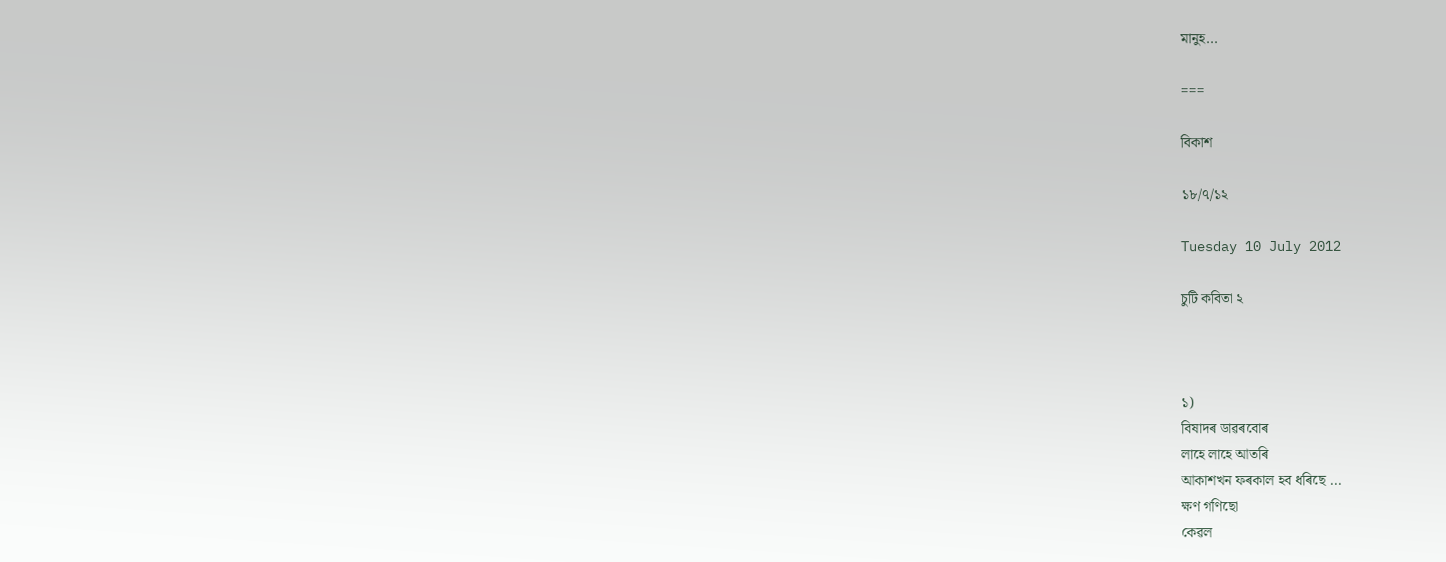মানুহ...

===

বিকাশ

১৮/৭/১২

Tuesday 10 July 2012

চুটি কবিতা ২



১)
বিষাদৰ ডাৱৰবোৰ
লাহে লাহে আতৰি
আকাশখন ফৰকাল হব ধৰিছে ...
ক্ষণ গণিছো
কেৱল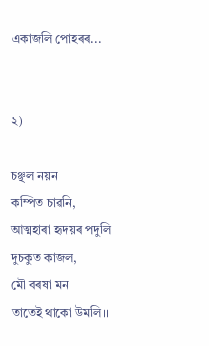একাজলি পোহৰৰ...


২)

চঞ্ছল নয়ন
কম্পিত চাৱনি,
আত্মহাৰা হৃদয়ৰ পদুলি
দুচকুত কাজল,
মৌ বৰষা মন
তাতেই থাকো উমলি।।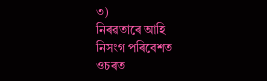৩)
নিৰৱতাৰে আহি
নিসংগ পৰিবেশত
ওচৰত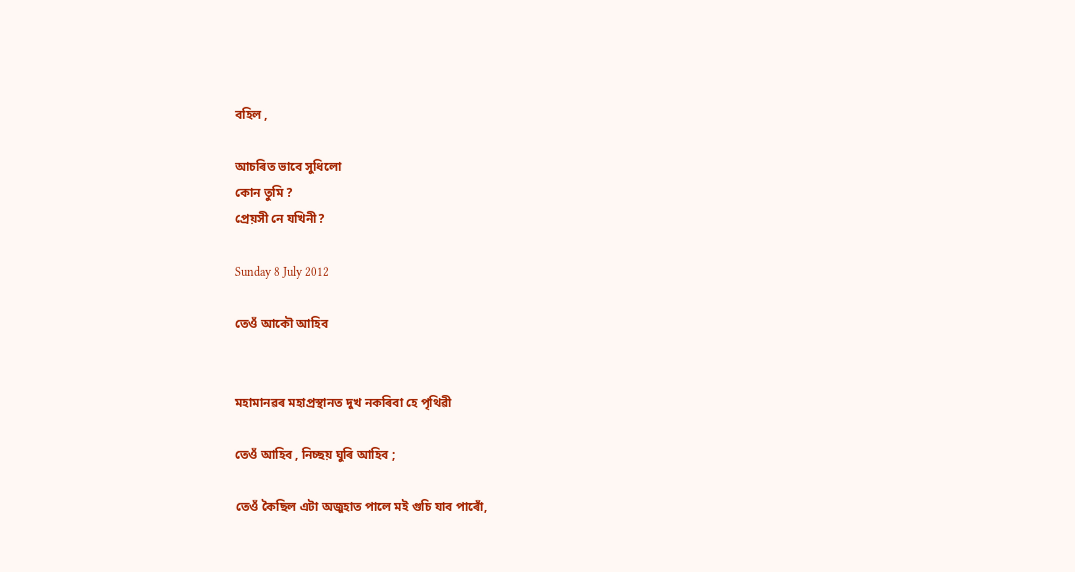বহিল ,

আচৰিত ভাবে সুধিলো
কোন তুমি ?
প্রেয়সী নে যখিনী?

Sunday 8 July 2012

তেওঁ আকৌ আহিব


মহামানৱৰ মহাপ্রস্থানত দুখ নকৰিবা হে পৃথিৱী

তেওঁ আহিব , নিচ্ছয় ঘুৰি আহিব ;

তেওঁ কৈছিল এটা অজুহাত পালে মই গুচি যাব পাৰোঁ,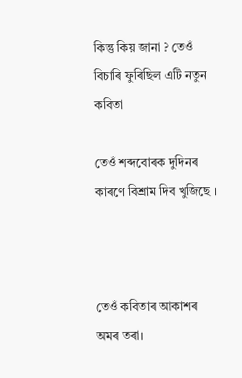কিন্তু কিয় জানা ? তেওঁ বিচাৰি ফুৰিছিল এটি নতুন কবিতা

তেওঁ শব্দবোৰক দুদিনৰ কাৰণে বিশ্রাম দিব খুজিছে ।



তেওঁ কবিতাৰ আকাশৰ অমৰ তৰা।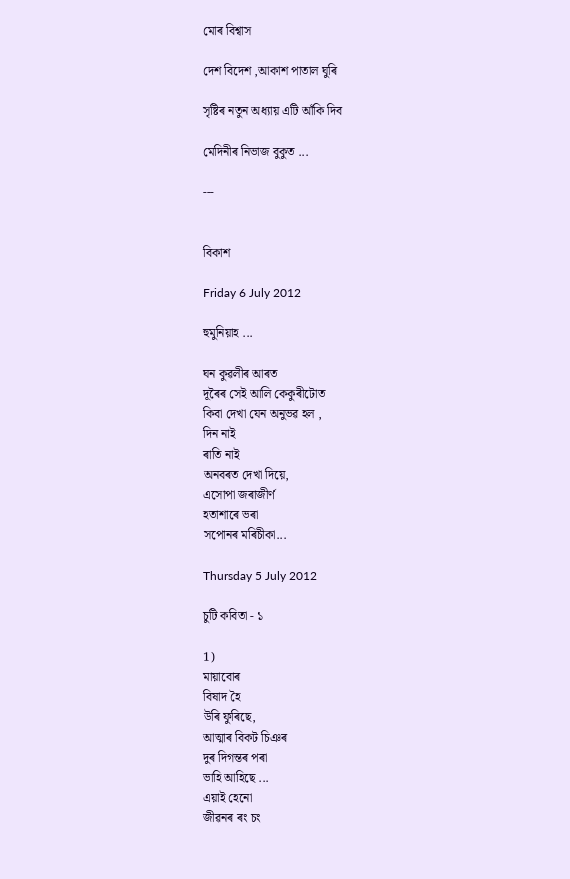মোৰ বিশ্বাস

দেশ বিদেশ ,আকাশ পাতাল ঘুৰি

সৃষ্টিৰ নতুন অধ্যায় এটি আঁকি দিব

মেদিনীৰ নিভাজ বুকুত ...

---


বিকাশ

Friday 6 July 2012

হুমুনিয়াহ ...

ঘন কুৱলীৰ আৰত
দূৰৈৰ সেই আলি কেকুৰীটোত
কিবা দেখা যেন অনুভৱ হল ,
দিন নাই
ৰাতি নাই
অনবৰত দেখা দিয়ে,
এসোপা জৰাজীর্ণ
হতাশাৰে ভৰা
সপোনৰ মৰিচীকা...

Thursday 5 July 2012

চুটি কবিতা - ১

1)
মায়াবোৰ
বিষাদ হৈ
উৰি ফুৰিছে,
আত্মাৰ বিকট চিঞৰ
দুৰ দিগন্তৰ পৰা
ভাহি আহিছে ...
এয়াই হেনো
জীৱনৰ ৰং চং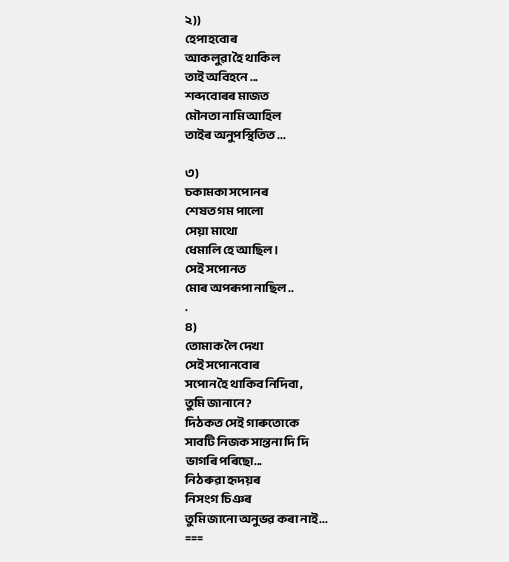২))
হেপাহবোৰ
আকলুৱা হৈ থাকিল
তাই অবিহনে ...
শব্দবোৰৰ মাজত
মৌনতা নামি আহিল
তাইৰ অনুপস্থিতিত ...

৩)
চকামকা সপোনৰ
শেষত গম পালো
সেয়া মাথো
ধেমালি হে আছিল ।
সেই সপোনত
মোৰ অপৰূপা নাছিল ..
.
৪)
তোমাক লৈ দেখা
সেই সপোনবোৰ
সপোন হৈ থাকিব নিদিবা ,
তুমি জানানে ?
দিঠকত সেই গাৰুতোকে
সাবটি নিজক সান্তনা দি দি
ভাগৰি পৰিছো...
নিঠৰুৱা হৃদয়ৰ
নিসংগ চিঞৰ
তুমি জানো অনুভৱ কৰা নাই...
===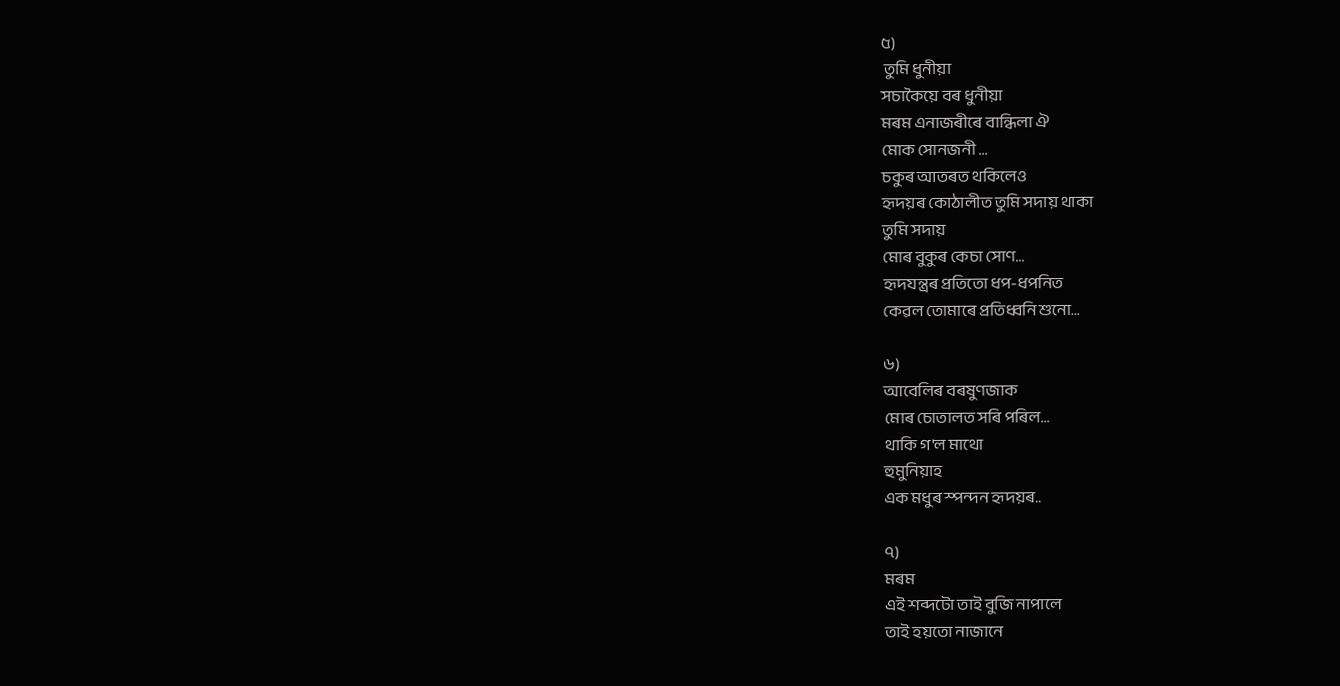৫)
 তুমি ধুনীয়া
সচাকৈয়ে বৰ ধুনীয়া
মৰম এনাজৰীৰে বান্ধিলা ঐ
মোক সোনজনী ...
চকুৰ আতৰত থকিলেও
হৃদয়ৰ কোঠালীত তুমি সদায় থাকা
তুমি সদায়
মোৰ বুকুৰ কেচা সোণ...
হৃদযন্ত্রৰ প্রতিতো ধপ-ধপনিত
কেৱল তোমাৰে প্রতিধ্বনি শুনো...

৬)
আবেলিৰ বৰষুণজাক
মোৰ চোতালত সৰি পৰিল...
থাকি গ'ল মাথো
হুমুনিয়াহ
এক মধুৰ স্পন্দন হৃদয়ৰ..

৭)
মৰম
এই শব্দটো তাই বুজি নাপালে
তাই হয়তো নাজানে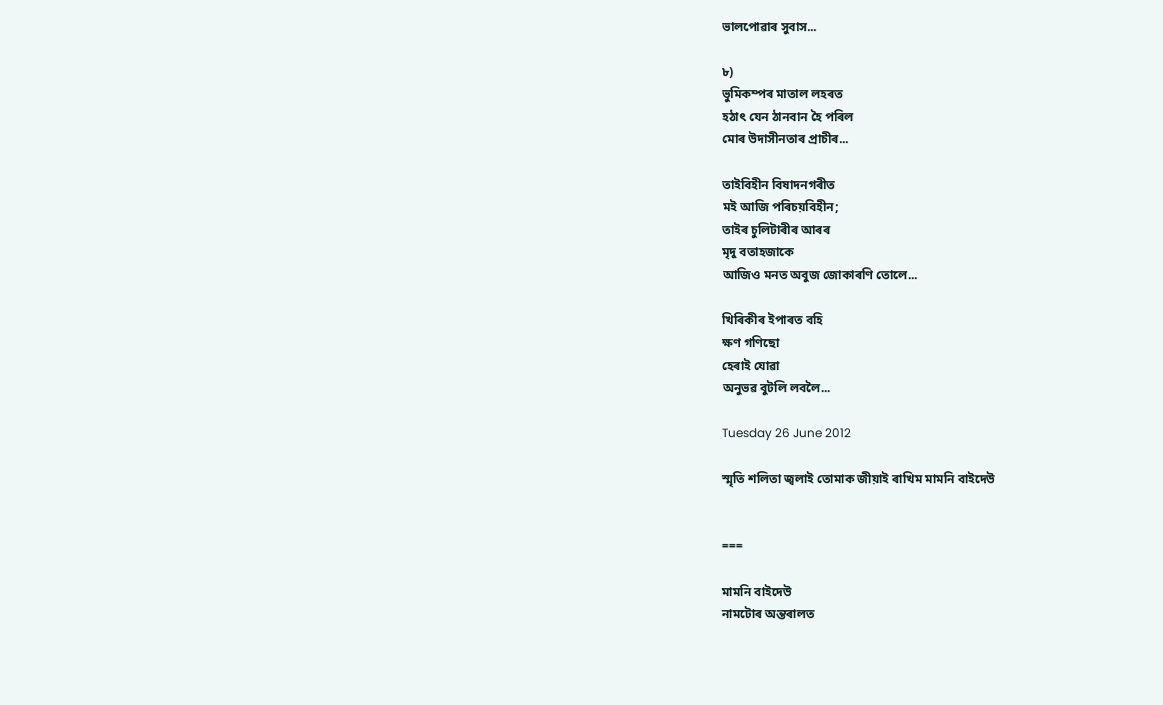ভালপোৱাৰ সুবাস...

৮)
ভুমিকম্পৰ মাতাল লহৰত
হঠাৎ যেন ঠানবান হৈ পৰিল
মোৰ উদাসীনতাৰ প্রাচীৰ...

তাইবিহীন বিষাদনগৰীত
মই আজি পৰিচয়বিহীন;
তাইৰ চুলিটাৰীৰ আৰৰ
মৃদু বতাহজাকে
আজিও মনত অবুজ জোকাৰণি তোলে...

খিৰিকীৰ ইপাৰত বহি
ক্ষণ গণিছো
হেৰাই যোৱা
অনুভৱ বুটলি লবলৈ...

Tuesday 26 June 2012

স্মৃতি শলিতা জ্বলাই তোমাক জীয়াই ৰাখিম মামনি বাইদেউ


===

মামনি বাইদেউ
নামটোৰ অন্তৰালত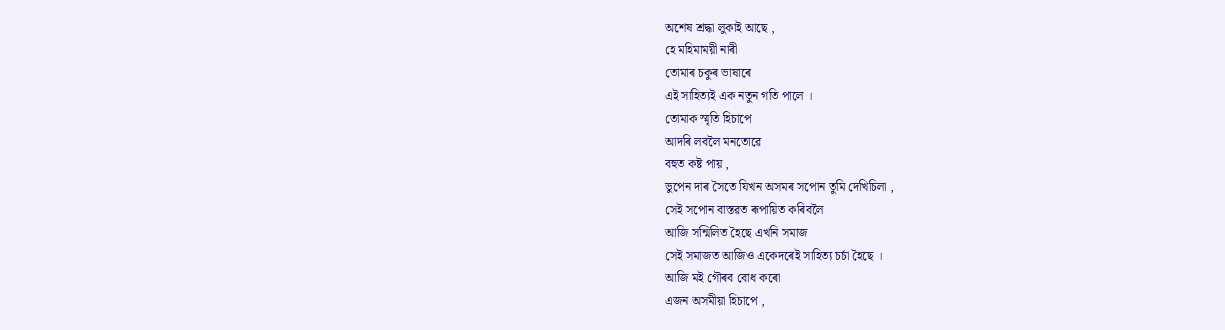অশেষ শ্রদ্ধা লুকাই আছে ,
হে মহিমাময়ী নাৰী
তোমাৰ চকুৰ ভাষাৰে
এই সাহিত্যই এক নতুন গতি পালে ।
তোমাক স্মৃতি হিচাপে
আদৰি লবলৈ মনতোৱে
বহুত কষ্ট পায় ,
ভুপেন দাৰ সৈতে যিখন অসমৰ সপোন তুমি দেখিচিলা ,
সেই সপোন বাস্তৱত ৰূপায়িত কৰিবলৈ
আজি সন্মিলিত হৈছে এখনি সমাজ
সেই সমাজত আজিও একেদৰেই সাহিত্য চর্চা হৈছে ।
আজি মই গৌৰব বোধ কৰো
এজন অসমীয়া হিচাপে ,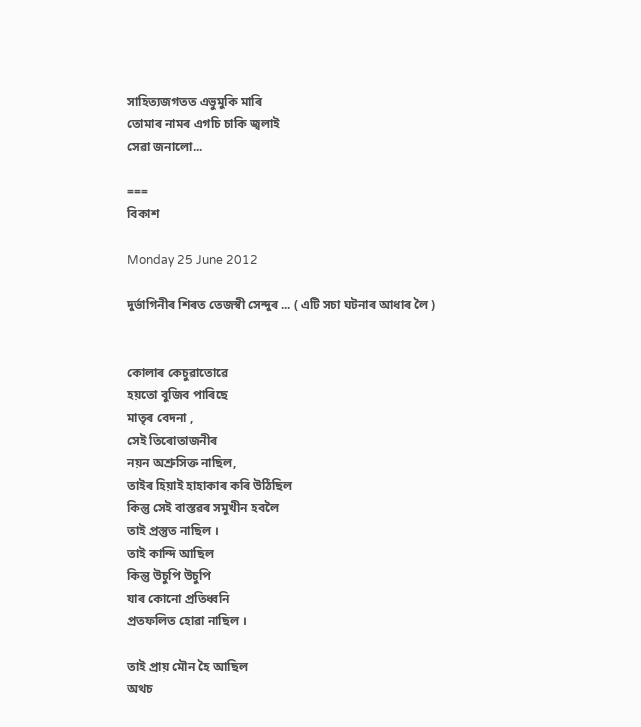সাহিত্যজগতত এভুমুকি মাৰি
তোমাৰ নামৰ এগচি চাকি জ্বলাই
সেৱা জনালো...

===
বিকাশ

Monday 25 June 2012

দুর্ভাগিনীৰ শিৰত তেজস্বী সেন্দুৰ ... ( এটি সচা ঘটনাৰ আধাৰ লৈ )


কোলাৰ কেচুৱাতোৱে
হয়তো বুজিব পাৰিছে
মাতৃৰ বেদনা ,
সেই তিৰোতাজনীৰ
নয়ন অশ্রুসিক্ত নাছিল,
তাইৰ হিয়াই হাহাকাৰ কৰি উঠিছিল
কিন্তু সেই বাস্তৱৰ সমুখীন হবলৈ
তাই প্রস্তুত নাছিল ।
তাই কান্দি আছিল
কিন্তু উচুপি উচুপি
যাৰ কোনো প্রতিধ্বনি
প্রতফলিত হোৱা নাছিল ।

তাই প্রায় মৌন হৈ আছিল
অথচ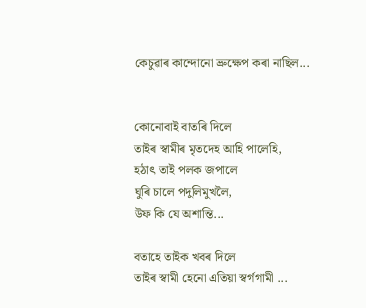কেচুৱাৰ কান্দোনো ভ্রুক্ষেপ কৰা নাছিল...


কোনোবাই বাতৰি দিলে
তাইৰ স্বামীৰ মৃতদেহ আহি পালেহি,
হঠাৎ তাই পলক জপালে
ঘুৰি চালে পদুলিমুখলৈ,
উফ কি যে অশান্তি...

বতাহে তাইক খবৰ দিলে
তাইৰ স্বামী হেনো এতিয়া স্বর্গগামী ...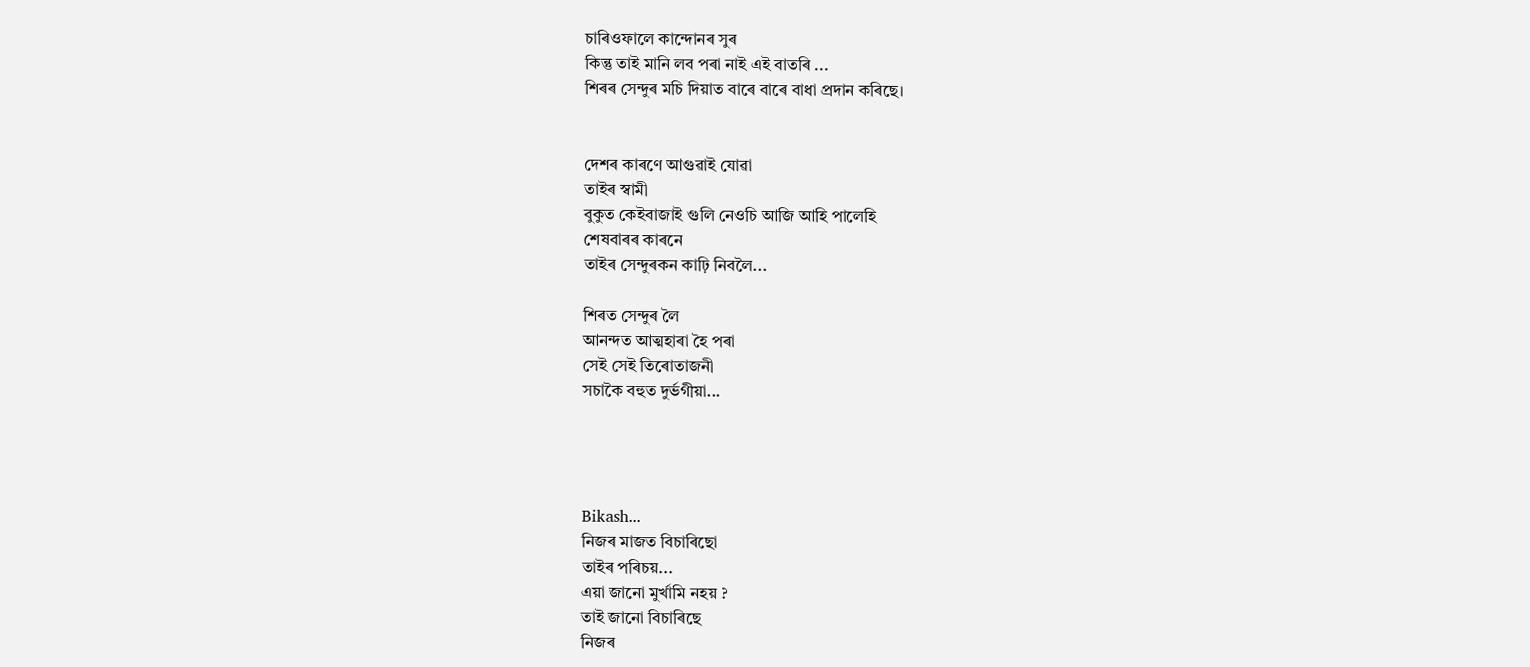চাৰিওফালে কান্দোনৰ সুৰ
কিন্তু তাই মানি লব পৰা নাই এই বাতৰি ...
শিৰৰ সেন্দুৰ মচি দিয়াত বাৰে বাৰে বাধা প্রদান কৰিছে।


দেশৰ কাৰণে আগুৱাই যোৱা
তাইৰ স্বামী
বুকুত কেইবাজাই গুলি নেওচি আজি আহি পালেহি
শেষবাৰৰ কাৰনে
তাইৰ সেন্দুৰকন কাঢ়ি নিবলৈ...

শিৰত সেন্দুৰ লৈ
আনন্দত আত্মহাৰা হৈ পৰা
সেই সেই তিৰোতাজনী
সচাকৈ বহুত দুর্ভগীয়া...




Bikash...
নিজৰ মাজত বিচাৰিছো
তাইৰ পৰিচয়...
এয়া জানো মুর্খামি নহয় ?
তাই জানো বিচাৰিছে
নিজৰ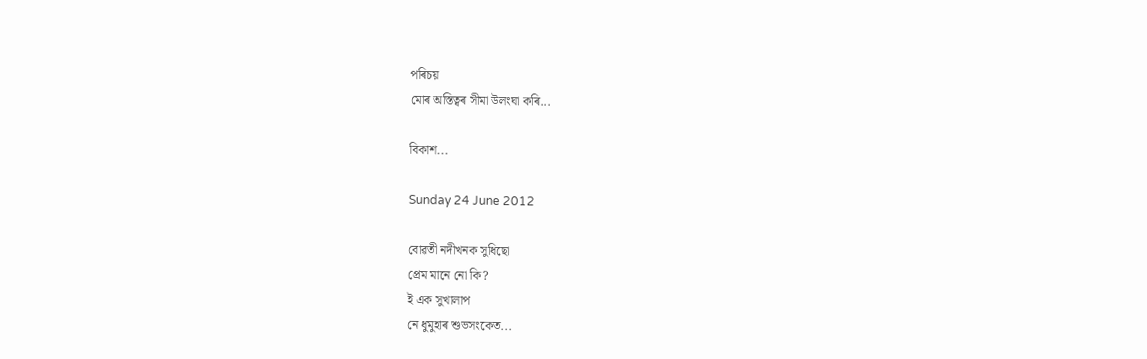পৰিচয়
মোৰ অস্তিত্বৰ সীমা উলংঘা কৰি...

বিকাশ...

Sunday 24 June 2012

বোৱতী নদীখনক সুধিছো
প্রেম মানে নো কি?
ই এক সুখালাপ
নে ধুমুহাৰ শুভসংকেত...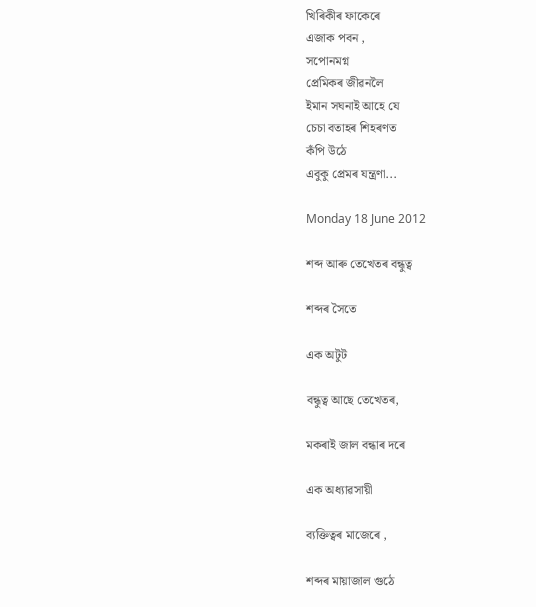খিৰিকীৰ ফাকেৰে
এজাক পবন ,
সপোনমগ্ন
প্রেমিকৰ জীৱনলৈ
ইমান সঘনাই আহে যে
চেচা বতাহৰ শিহৰণত
কঁপি উঠে
এবুকু প্রেমৰ যন্ত্রণা...

Monday 18 June 2012

শব্দ আৰু তেখেতৰ বন্ধুত্ব

শব্দৰ সৈতে

এক অটুট

বন্ধুত্ব আছে তেখেতৰ,

মকৰাই জাল বন্ধাৰ দৰে

এক অধ্যাৱসায়ী

ব্যক্তিত্বৰ মাজেৰে ,

শব্দৰ মায়াজাল গুঠে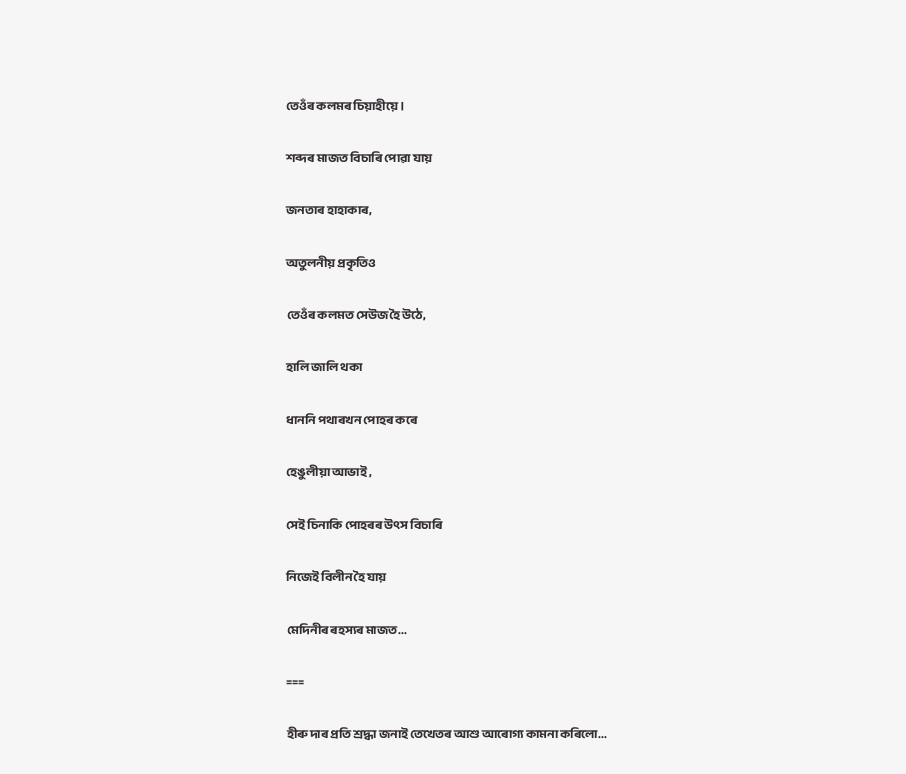তেওঁৰ কলমৰ চিয়াহীয়ে ।

শব্দৰ মাজত বিচাৰি পোৱা যায়

জনতাৰ হাহাকাৰ,

অতুলনীয় প্রকৃতিও

তেওঁৰ কলমত সেউজ হৈ উঠে,

হালি জালি থকা

ধাননি পথাৰখন পোহৰ কৰে

হেঙুলীয়া আভাই ,

সেই চিনাকি পোহৰৰ উৎস বিচাৰি

নিজেই বিলীন হৈ যায়

মেদিনীৰ ৰহস্যৰ মাজত...

===

হীৰু দাৰ প্রতি শ্রদ্ধা জনাই তেখেতৰ আশু আৰোগ্য কামনা কৰিলো...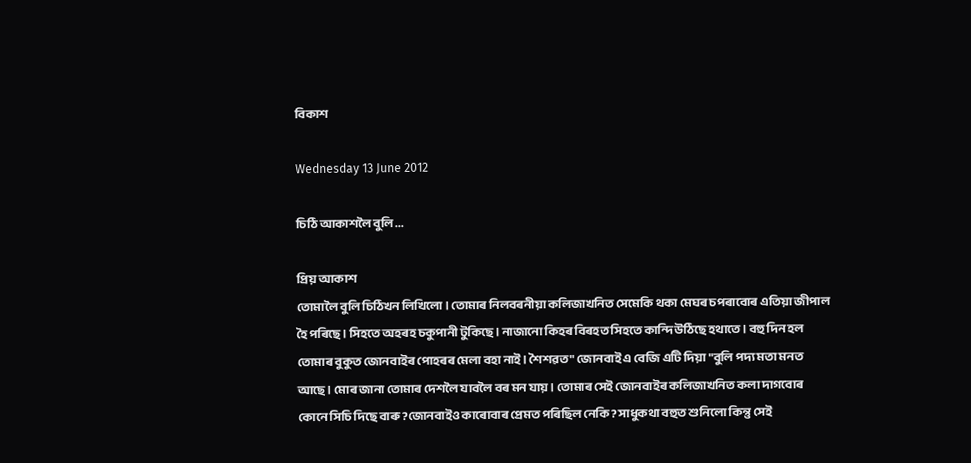বিকাশ

Wednesday 13 June 2012

চিঠি আকাশলৈ বুলি ...

প্রিয় আকাশ
তোমালৈ বুলি চিঠিখন লিখিলো । তোমাৰ নিলবৰনীয়া কলিজাখনিত সেমেকি থকা মেঘৰ চপৰাবোৰ এতিয়া জীপাল হৈ পৰিছে । সিহতে অহৰহ চকুপানী টুকিছে । নাজানো কিহৰ বিৰহত সিহতে কান্দি উঠিছে হথাতে । বহু দিন হল তোমাৰ বুকুত জোনবাইৰ পোহৰৰ মেলা বহা নাই । শৈশৱত " জোনবাই এ বেজি এটি দিয়া "বুলি পদ্য মতা মনত আছে । মোৰ জানা তোমাৰ দেশলৈ যাবলৈ বৰ মন যায় । তোমাৰ সেই জোনবাইৰ কলিজাখনিত কলা দাগবোৰ কোনে সিচি দিছে বাৰু ?জোনবাইও কাৰোবাৰ প্রেমত পৰিছিল নেকি ? সাধুকথা বহুত শুনিলো কিন্তু সেই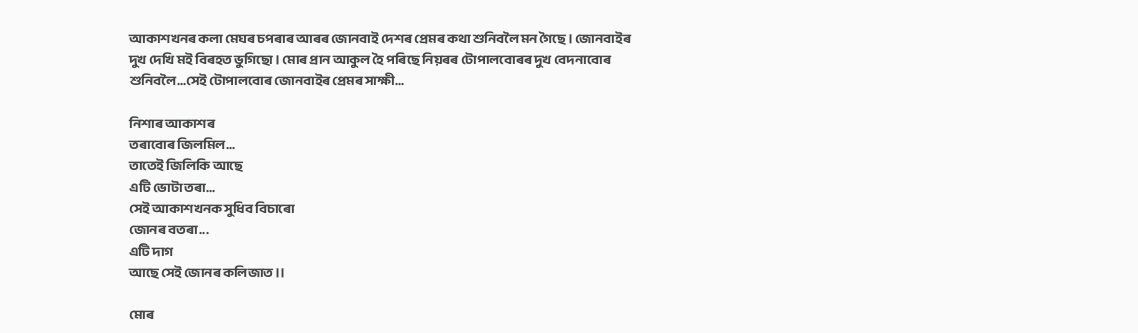আকাশখনৰ কলা মেঘৰ চপৰাৰ আৰৰ জোনবাই দেশৰ প্রেমৰ কথা শুনিবলৈ মন গৈছে । জোনবাইৰ দুখ দেখি মই বিৰহত ভুগিছো । মোৰ প্রান আকুল হৈ পৰিছে নিয়ৰৰ টোপালবোৰৰ দুখ বেদনাবোৰ শুনিবলৈ...সেই টোপালবোৰ জোনবাইৰ প্রেমৰ সাক্ষী...

নিশাৰ আকাশৰ
তৰাবোৰ জিলমিল...
তাতেই জিলিকি আছে
এটি ভোটা তৰা...
সেই আকাশখনক সুধিব বিচাৰো
জোনৰ বতৰা ...
এটি দাগ
আছে সেই জোনৰ কলিজাত ।।

মোৰ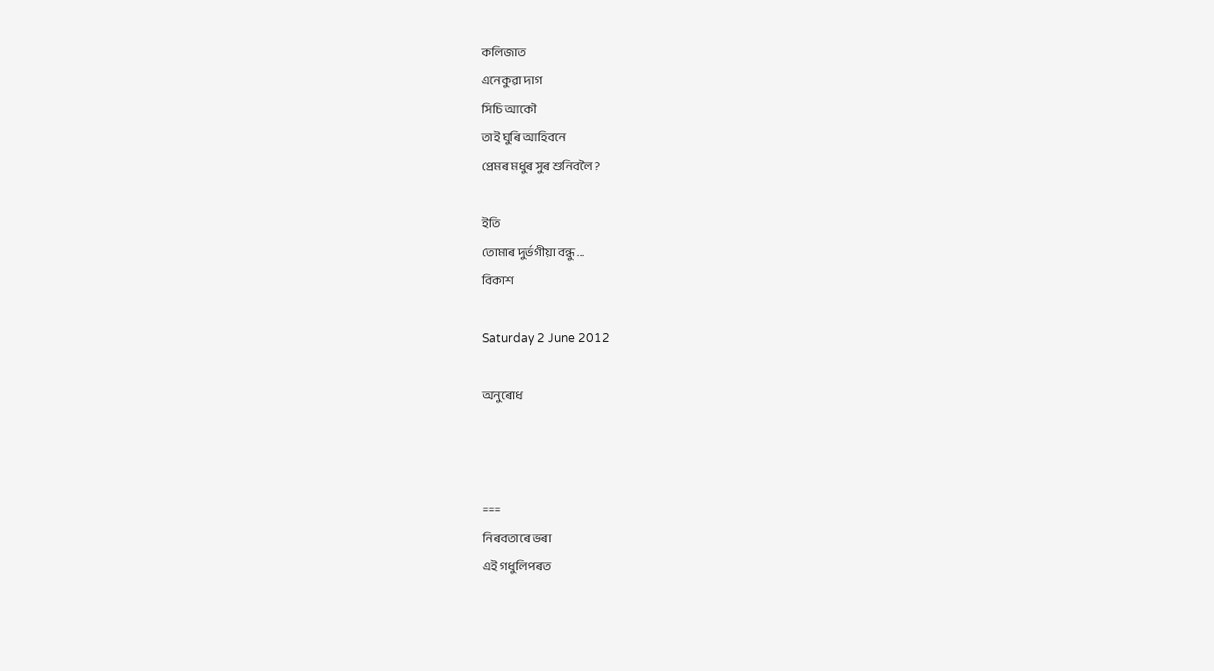কলিজাত
এনেকুৱা দাগ
সিচি আকৌ
তাই ঘুৰি আহিবনে
প্রেমৰ মধুৰ সুৰ শুনিবলৈ ?

ইতি
তোমাৰ দুর্ভগীয়া বন্ধু ...
বিকাশ

Saturday 2 June 2012

অনুৰোধ



===
নিৰবতাৰে ভৰা
এই গধুলিপৰত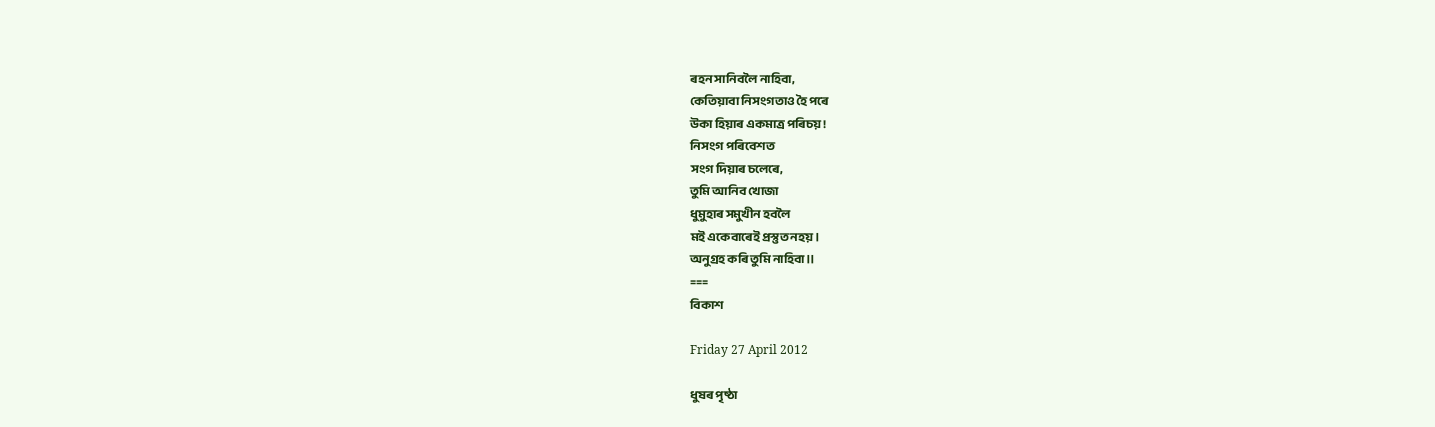ৰহন সানিবলৈ নাহিবা,
কেতিয়াবা নিসংগতাও হৈ পৰে
উকা হিয়াৰ একমাত্র পৰিচয় !
নিসংগ পৰিবেশত
সংগ দিয়াৰ চলেৰে,
তুমি আনিব খোজা
ধুমুহাৰ সমুখীন হবলৈ
মই একেবাৰেই প্রস্তুত নহয়।
অনুগ্রহ কৰি তুমি নাহিবা।।
===
বিকাশ

Friday 27 April 2012

ধুষৰ পৃষ্ঠা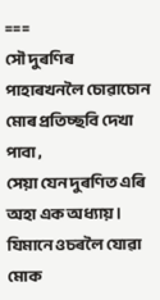===
সৌ দুৰণিৰ পাহাৰখনলৈ চোৱাচোন
মোৰ প্রতিচ্ছবি দেখা পাবা ,
সেয়া যেন দুৰণিত এৰি অহা এক অধ্যায় ।
যিমানে ওচৰলৈ যোৱা
মোক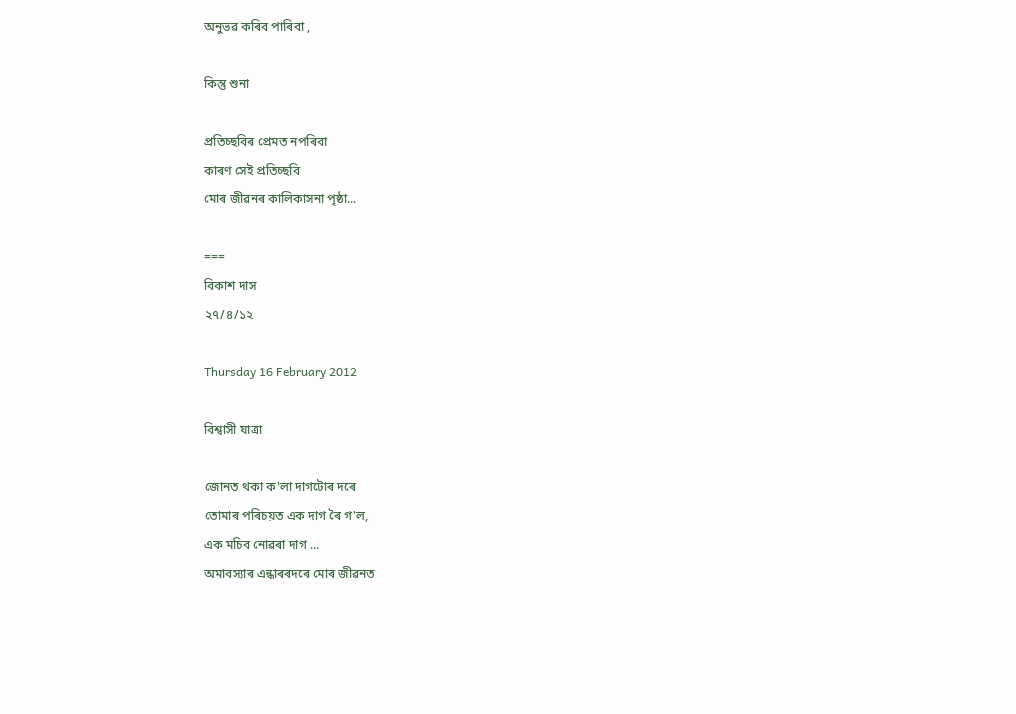অনুভৱ কৰিব পাৰিবা ,

কিন্তু শুনা

প্রতিচ্ছবিৰ প্রেমত নপৰিবা
কাৰণ সেই প্রতিচ্ছবি
মোৰ জীৱনৰ কালিকাসনা পৃষ্ঠা...

===
বিকাশ দাস
২৭/৪/১২

Thursday 16 February 2012

বিশ্বাসী যাত্রা

জোনত থকা ক'লা দাগটোৰ দৰে
তোমাৰ পৰিচয়ত এক দাগ ৰৈ গ'ল,
এক মচিব নোৱৰা দাগ ...
অমাবস্যাৰ এন্ধাৰৰদৰে মোৰ জীৱনত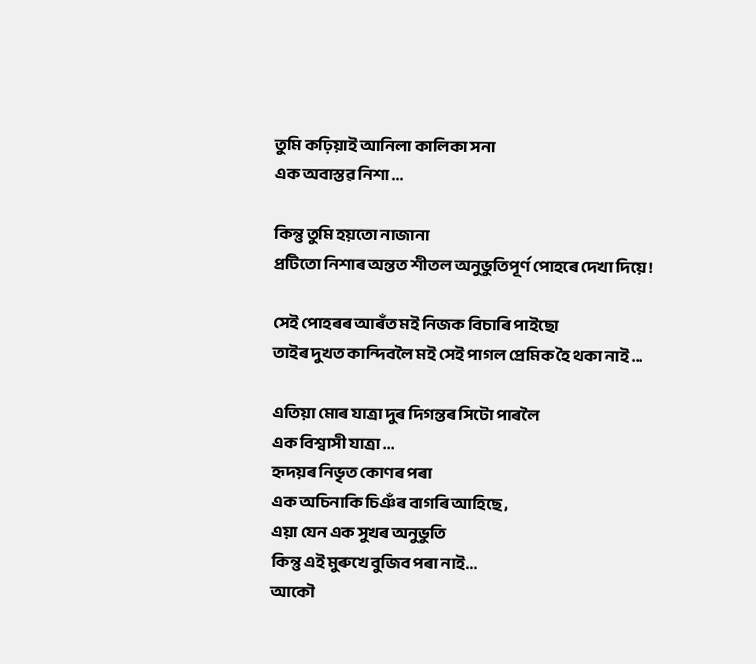তুমি কঢ়িয়াই আনিলা কালিকা সনা
এক অবাস্তৱ নিশা ...

কিন্তু তুমি হয়তো নাজানা
প্রটিতো নিশাৰ অন্তত শীতল অনুভুতিপূর্ণ পোহৰে দেখা দিয়ে !

সেই পোহৰৰ আৰঁত মই নিজক বিচাৰি পাইছো
তাইৰ দুখত কান্দিবলৈ মই সেই পাগল প্রেমিক হৈ থকা নাই ...

এতিয়া মোৰ যাত্রা দুৰ দিগন্তৰ সিটো পাৰলৈ
এক বিশ্বাসী যাত্রা ...
হৃদয়ৰ নিভৃত কোণৰ পৰা
এক অচিনাকি চিঞঁৰ বাগৰি আহিছে ,
এয়া যেন এক সুখৰ অনুভুতি
কিন্তু এই মুৰুখে বুজিব পৰা নাই...
আকৌ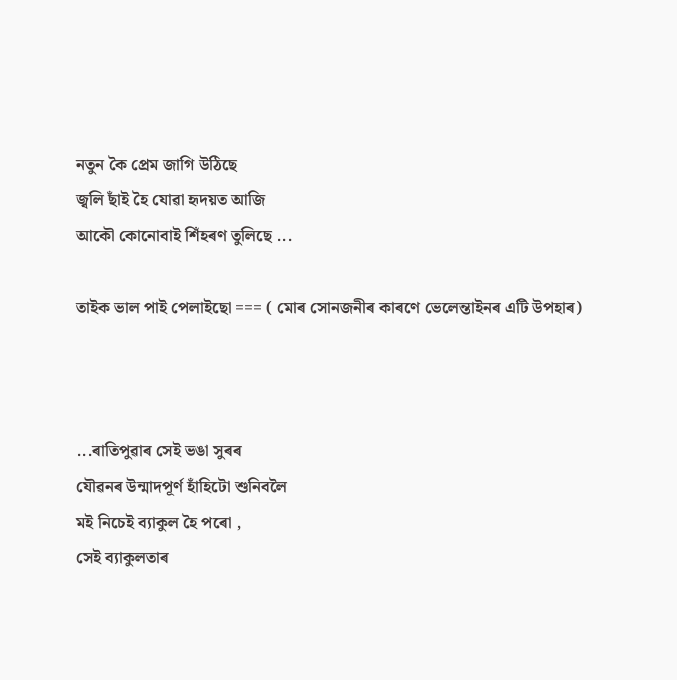নতুন কৈ প্রেম জাগি উঠিছে
জ্বলি ছাঁই হৈ যোৱা হৃদয়ত আজি
আকৌ কোনোবাই শিঁহৰণ তুলিছে ...

তাইক ভাল পাই পেলাইছো === ( মোৰ সোনজনীৰ কাৰণে ভেলেন্তাইনৰ এটি উপহাৰ)



...ৰাতিপুৱাৰ সেই ভঙা সুৰৰ
যৌৱনৰ উন্মাদপূর্ণ হাঁহিটো শুনিবলৈ
মই নিচেই ব্যাকুল হৈ পৰো ,
সেই ব্যাকুলতাৰ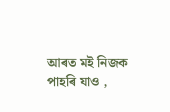আৰত মই নিজক পাহৰি যাও ,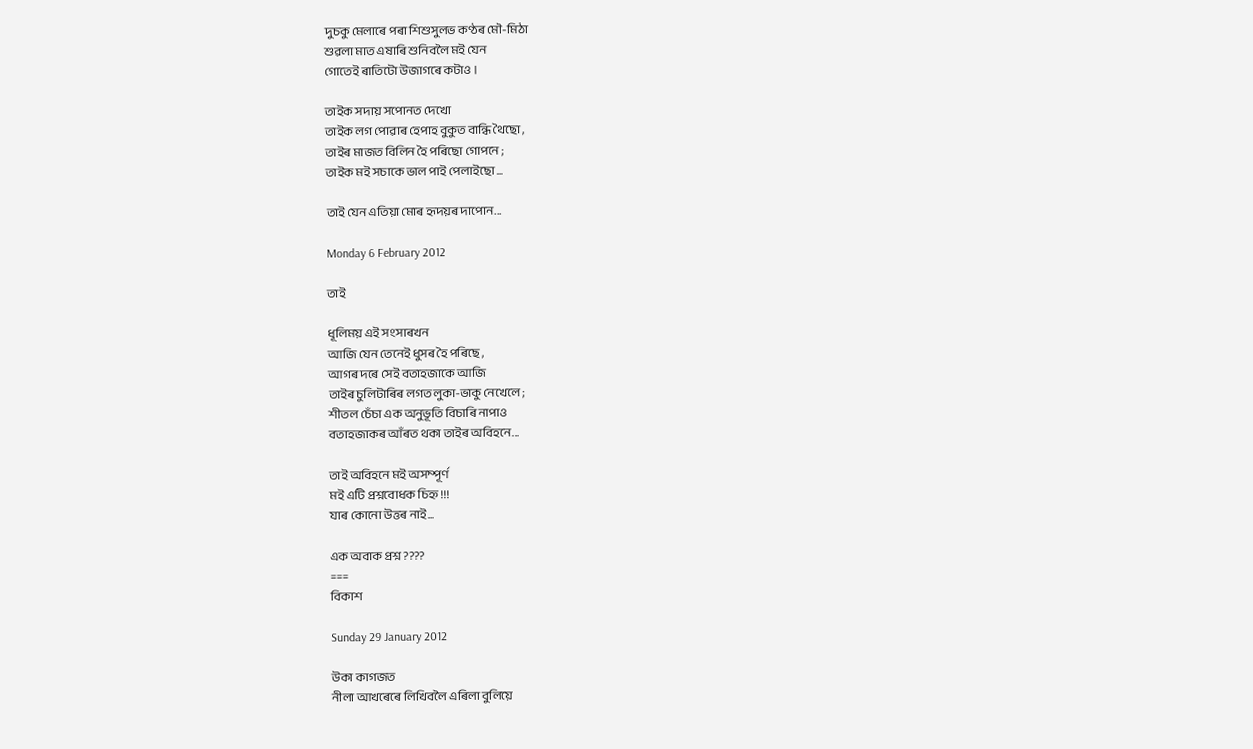দুচকু মেলাৰে পৰা শিশুসুলভ কণ্ঠৰ মৌ-মিঠা
শুৱলা মাত এষাৰি শুনিবলৈ মই যেন
গোতেই ৰাতিটো উজাগৰে কটাও ।

তাইক সদায় সপোনত দেখো
তাইক লগ পোৱাৰ হেপাহ বুকুত বান্ধি থৈছো ,
তাইৰ মাজত বিলিন হৈ পৰিছো গোপনে ;
তাইক মই সচাকে ভাল পাই পেলাইছো ...

তাই যেন এতিয়া মোৰ হৃদয়ৰ দাপোন...

Monday 6 February 2012

তাই

ধূলিময় এই সংসাৰখন
আজি যেন তেনেই ধুসৰ হৈ পৰিছে ,
আগৰ দৰে সেই বতাহজাকে আজি
তাইৰ চুলিটাৰিৰ লগত লুকা-ভাকু নেখেলে ;
শীতল চেঁচা এক অনুভূতি বিচাৰি নাপাও
বতাহজাকৰ আঁৰত থকা তাইৰ অবিহনে...

তাই অবিহনে মই অসম্পূর্ণ
মই এটি প্রশ্নবোধক চিহ্ন !!!
যাৰ কোনো উত্তৰ নাই...

এক অবাক প্রশ্ন ????
===
বিকাশ

Sunday 29 January 2012

উকা কাগজত
নীলা আখৰেৰে লিখিবলৈ এৰিলা বুলিয়ে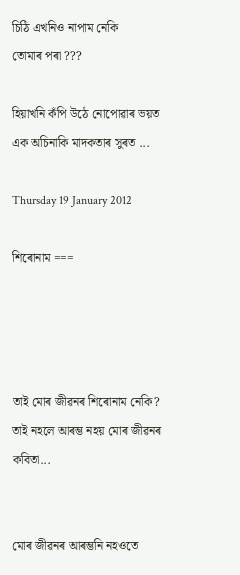চিঠি এখনিও নাপাম নেকি
তোমাৰ পৰা ???

হিয়াখনি কঁপি উঠে নোপোৱাৰ ভয়ত
এক অচিনাকি মাদকতাৰ সুৰত ...

Thursday 19 January 2012

শিৰোনাম ===




তাই মোৰ জীৱনৰ শিৰোনাম নেকি?
তাই নহলে আৰম্ভ নহয় মোৰ জীৱনৰ কবিতা...


মোৰ জীৱনৰ আৰম্ভনি নহওতে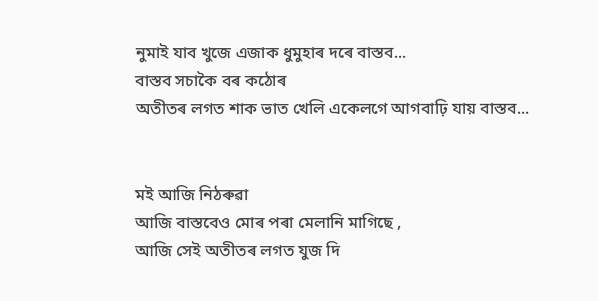নুমাই যাব খুজে এজাক ধুমুহাৰ দৰে বাস্তব...
বাস্তব সচাকৈ বৰ কঠোৰ
অতীতৰ লগত শাক ভাত খেলি একেলগে আগবাঢ়ি যায় বাস্তব...


মই আজি নিঠৰুৱা
আজি বাস্তবেও মোৰ পৰা মেলানি মাগিছে ,
আজি সেই অতীতৰ লগত যুজ দি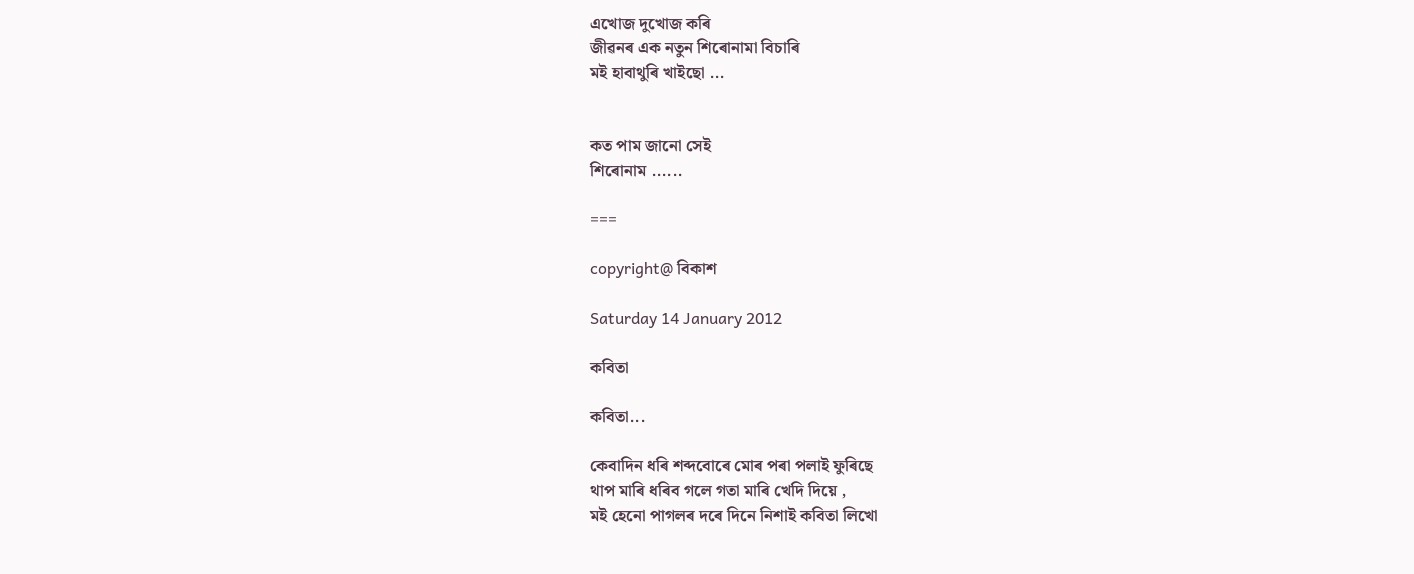এখোজ দুখোজ কৰি
জীৱনৰ এক নতুন শিৰোনামা বিচাৰি
মই হাবাথুৰি খাইছো ...


কত পাম জানো সেই
শিৰোনাম ......

===

copyright@ বিকাশ

Saturday 14 January 2012

কবিতা

কবিতা...

কেবাদিন ধৰি শব্দবোৰে মোৰ পৰা পলাই ফুৰিছে
থাপ মাৰি ধৰিব গলে গতা মাৰি খেদি দিয়ে ,
মই হেনো পাগলৰ দৰে দিনে নিশাই কবিতা লিখো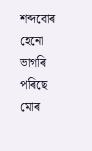শব্দবোৰ হেনো ভাগৰি পৰিছে মোৰ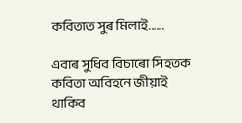কবিতাত সুৰ মিলাই......

এবাৰ সুধিব বিচাৰো সিহতক
কবিতা অবিহনে জীয়াই থাকিব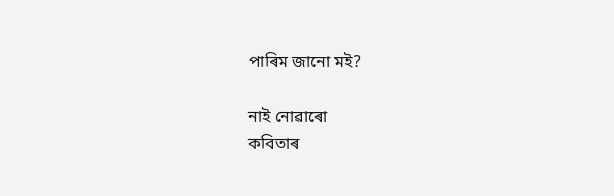পাৰিম জানো মই?

নাই নোৱাৰো
কবিতাৰ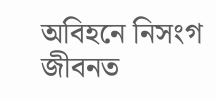অবিহনে নিসংগ জীবনত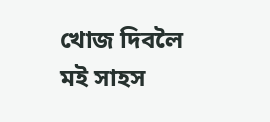খোজ দিবলৈ
মই সাহস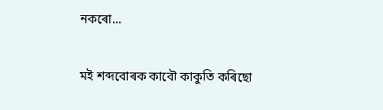নকৰো...

মই শব্দবোৰক কাবৌ কাকুতি কৰিছো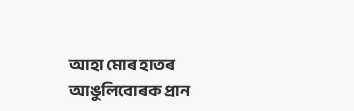আহা মোৰ হাতৰ আঙুলিবোৰক প্রান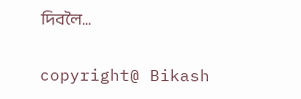দিবলৈ...

copyright@ Bikash